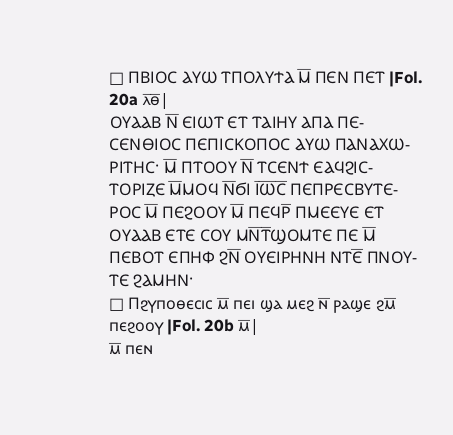□ ⲠⲂⲒⲞⲤ ⲀⲨⲰ ⲦⲠⲞⲖⲨϮⲀ Ⲙ̅ ⲠⲈⲚ ⲠⲈⲦ |Fol. 20a ⲗ̅ⲑ̅|
ⲞⲨⲀⲀⲂ Ⲛ̅ ⲈⲒⲰⲦ ⲈⲦ ⲦⲀⲒⲎⲨ ⲀⲠⲀ ⲠⲈ‐
ⲤⲈⲚⲐⲒⲞⲤ ⲠⲈⲠⲒⲤⲔⲞⲠⲞⲤ ⲀⲨⲰ ⲠⲀⲚⲀⲬⲰ‐
ⲢⲒⲦⲎⲤ· Ⲙ̅ ⲠⲦⲞⲞⲨ Ⲛ̅ ⲦⲤⲈⲚϮ ⲈⲀϤϨⲒⲤ‐
ⲦⲞⲢⲒⲌⲈ Ⲙ̅ⲘⲞϤ Ⲛ̅ϬⲒ Ⲓ̅Ⲱ̅Ⲥ̅ ⲠⲈⲠⲢⲈⲤⲂⲨⲦⲈ‐
ⲢⲞⲤ Ⲙ̅ ⲠⲈϨⲞⲞⲨ Ⲙ̅ ⲠⲈϤⲢ̅ ⲠⲘⲈⲈⲨⲈ ⲈⲦ
ⲞⲨⲀⲀⲂ ⲈⲦⲈ ⲤⲞⲨ ⲘⲚ̅Ⲧ̅ϢⲞⲘⲦⲈ ⲠⲈ Ⲙ̅
ⲠⲈⲂⲞⲦ ⲈⲠⲎⲪ ϨⲚ̅ ⲞⲨⲈⲒⲢⲎⲚⲎ ⲚⲦⲈ̅ ⲠⲚⲞⲨ‐
ⲦⲈ ϨⲀⲘⲎⲚ·
□ Ⲡϩⲩⲡⲟⲑⲉⲥⲓⲥ ⲙ̅ ⲡⲉⲓ ϣⲁ ⲙⲉϩ ⲛ̅ ⲣⲁϣⲉ ϩⲙ̅ ⲡⲉϩⲟⲟⲩ |Fol. 20b ⲙ̅|
ⲙ̅ ⲡⲉⲛ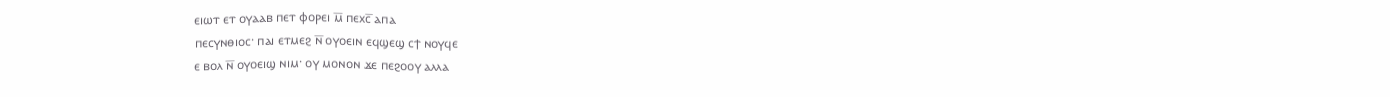ⲉⲓⲱⲧ ⲉⲧ ⲟⲩⲁⲁⲃ ⲡⲉⲧ ⲫⲟⲣⲉⲓ ⲙ̅ ⲡⲉⲭⲥ̅ ⲁⲡⲁ
ⲡⲉⲥⲩⲛⲑⲓⲟⲥ· ⲡⲁⲓ ⲉⲧⲙⲉϩ ⲛ̅ ⲟⲩⲟⲉⲓⲛ ⲉϥϣⲉϣ ⲥϯ ⲛⲟⲩϥⲉ
ⲉ ⲃⲟⲗ ⲛ̅ ⲟⲩⲟⲉⲓϣ ⲛⲓⲙ· ⲟⲩ ⲙⲟⲛⲟⲛ ϫⲉ ⲡⲉϩⲟⲟⲩ ⲁⲗⲗⲁ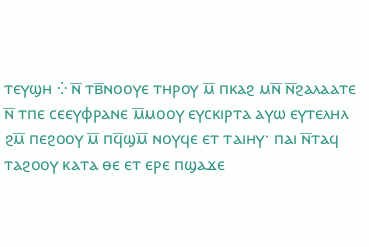ⲧⲉⲩϣⲏ ⁛ ⲛ̅ ⲧⲃ̅ⲛⲟⲟⲩⲉ ⲧⲏⲣⲟⲩ ⲙ̅ ⲡⲕⲁϩ ⲙⲛ̅ ⲛ̅ϩⲁⲗⲁⲁⲧⲉ
ⲛ̅ ⲧⲡⲉ ⲥⲉⲉⲩⲫⲣⲁⲛⲉ ⲙ̅ⲙⲟⲟⲩ ⲉⲩⲥⲕⲓⲣⲧⲁ ⲁⲩⲱ ⲉⲩⲧⲉⲗⲏⲗ
ϩⲙ̅ ⲡⲉϩⲟⲟⲩ ⲙ̅ ⲡϥ̅ϣⲙ̅ ⲛⲟⲩϥⲉ ⲉⲧ ⲧⲁⲓⲏⲩ· ⲡⲁⲓ ⲛ̅ⲧⲁϥ
ⲧⲁϩⲟⲟⲩ ⲕⲁⲧⲁ ⲑⲉ ⲉⲧ ⲉⲣⲉ ⲡϣⲁϫⲉ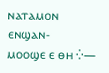ⲛⲁⲧⲁⲙⲟⲛ ⲉⲛϣⲁⲛ‐
ⲙⲟⲟϣⲉ ⲉ ⲑⲏ ⁛—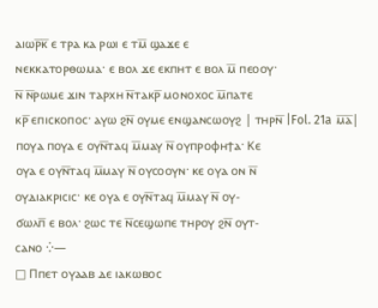ⲁⲓⲱⲣ̅ⲕ̅ ⲉ ⲧⲣⲁ ⲕⲁ ⲣⲱⲓ ⲉ ⲧⲙ̅ ϣⲁϫⲉ ⲉ
ⲛⲉⲕⲕⲁⲧⲟⲣⲑⲱⲙⲁ· ⲉ ⲃⲟⲗ ϫⲉ ⲉⲕⲡⲏⲧ ⲉ ⲃⲟⲗ ⲙ̅ ⲡⲉⲟⲟⲩ·
ⲛ̅ ⲛ̅ⲣⲱⲙⲉ ϫⲓⲛ ⲧⲁⲣⲭⲏ ⲛ̅ⲧⲁⲕⲣ̅ ⲙⲟⲛⲟⲭⲟⲥ ⲙ̅ⲡⲁⲧⲉ
ⲕⲣ̅ ⲉⲡⲓⲥⲕⲟⲡⲟⲥ· ⲁⲩⲱ ϩⲛ̅ ⲟⲩⲙⲉ ⲉⲛϣⲁⲛⲥⲱⲟⲩϩ | ⲧⲏⲣⲛ̅ |Fol. 21a ⲙ̅ⲁ̅|
ⲡⲟⲩⲁ ⲡⲟⲩⲁ ⲉ ⲟⲩⲛ̅ⲧⲁϥ ⲙ̅ⲙⲁⲩ ⲛ̅ ⲟⲩⲡⲣⲟⲫⲏϯⲁ· Ⲕⲉ
ⲟⲩⲁ ⲉ ⲟⲩⲛ̅ⲧⲁϥ ⲙ̅ⲙⲁⲩ ⲛ̅ ⲟⲩⲥⲟⲟⲩⲛ· ⲕⲉ ⲟⲩⲁ ⲟⲛ ⲛ̅
ⲟⲩⲇⲓⲁⲕⲣⲓⲥⲓⲥ· ⲕⲉ ⲟⲩⲁ ⲉ ⲟⲩⲛ̅ⲧⲁϥ ⲙ̅ⲙⲁⲩ ⲛ̅ ⲟⲩ‐
ϭⲱⲗⲡ̅ ⲉ ⲃⲟⲗ· ϩⲱⲥ ⲧⲉ ⲛ̅ⲥⲉϣⲱⲡⲉ ⲧⲏⲣⲟⲩ ϩⲛ̅ ⲟⲩⲧ‐
ⲥⲁⲛⲟ ⁛—
□ Ⲡⲡⲉⲧ ⲟⲩⲁⲁⲃ ⲇⲉ ⲓⲁⲕⲱⲃⲟⲥ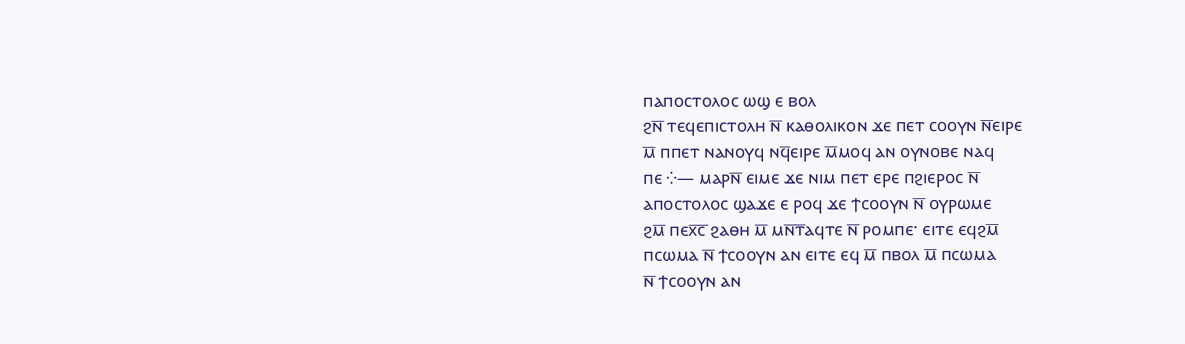ⲡⲁⲡⲟⲥⲧⲟⲗⲟⲥ ⲱϣ ⲉ ⲃⲟⲗ
ϩⲛ̅ ⲧⲉϥⲉⲡⲓⲥⲧⲟⲗⲏ ⲛ̅ ⲕⲁⲑⲟⲗⲓⲕⲟⲛ ϫⲉ ⲡⲉⲧ ⲥⲟⲟⲩⲛ ⲛ̅ⲉⲓⲣⲉ
ⲙ̅ ⲡⲡⲉⲧ ⲛⲁⲛⲟⲩϥ ⲛϥ̅ⲉⲓⲣⲉ ⲙ̅ⲙⲟϥ ⲁⲛ ⲟⲩⲛⲟⲃⲉ ⲛⲁϥ
ⲡⲉ ⁛— ⲙⲁⲣⲛ̅ ⲉⲓⲙⲉ ϫⲉ ⲛⲓⲙ ⲡⲉⲧ ⲉⲣⲉ ⲡϩⲓⲉⲣⲟⲥ ⲛ̅
ⲁⲡⲟⲥⲧⲟⲗⲟⲥ ϣⲁϫⲉ ⲉ ⲣⲟϥ ϫⲉ ϯⲥⲟⲟⲩⲛ ⲛ̅ ⲟⲩⲣⲱⲙⲉ
ϩⲙ̅ ⲡⲉⲭ̅ⲥ̅ ϩⲁⲑⲏ ⲙ̅ ⲙⲛ̅ⲧ̅ⲁϥⲧⲉ ⲛ̅ ⲣⲟⲙⲡⲉ· ⲉⲓⲧⲉ ⲉϥϩⲙ̅
ⲡⲥⲱⲙⲁ ⲛ̅ ϯⲥⲟⲟⲩⲛ ⲁⲛ ⲉⲓⲧⲉ ⲉϥ ⲙ̅ ⲡⲃⲟⲗ ⲙ̅ ⲡⲥⲱⲙⲁ
ⲛ̅ ϯⲥⲟⲟⲩⲛ ⲁⲛ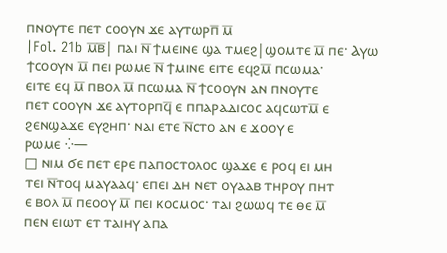ⲡⲛⲟⲩⲧⲉ ⲡⲉⲧ ⲥⲟⲟⲩⲛ ϫⲉ ⲁⲩⲧⲱⲣⲡ̅ ⲙ̅
|Fol. 21b ⲙ̅ⲃ̅| ⲡⲁⲓ ⲛ̅ ϯⲙⲉⲓⲛⲉ ϣⲁ ⲧⲙⲉϩ|ϣⲟⲙⲧⲉ ⲙ̅ ⲡⲉ· Ⲁⲩⲱ
ϯⲥⲟⲟⲩⲛ ⲙ̅ ⲡⲉⲓ ⲣⲱⲙⲉ ⲛ̅ ϯⲙⲓⲛⲉ ⲉⲓⲧⲉ ⲉϥϩⲙ̅ ⲡⲥⲱⲙⲁ·
ⲉⲓⲧⲉ ⲉϥ ⲙ̅ ⲡⲃⲟⲗ ⲙ̅ ⲡⲥⲱⲙⲁ ⲛ̅ ϯⲥⲟⲟⲩⲛ ⲁⲛ ⲡⲛⲟⲩⲧⲉ
ⲡⲉⲧ ⲥⲟⲟⲩⲛ ϫⲉ ⲁⲩⲧⲟⲣⲡϥ̅ ⲉ ⲡⲡⲁⲣⲁⲇⲓⲥⲟⲥ ⲁϥⲥⲱⲧⲙ̅ ⲉ
ϩⲉⲛϣⲁϫⲉ ⲉⲩϩⲏⲡ· ⲛⲁⲓ ⲉⲧⲉ ⲛ̅ⲥⲧⲟ ⲁⲛ ⲉ ϫⲟⲟⲩ ⲉ
ⲣⲱⲙⲉ ⁛—
□ ⲛⲓⲙ ϭⲉ ⲡⲉⲧ ⲉⲣⲉ ⲡⲁⲡⲟⲥⲧⲟⲗⲟⲥ ϣⲁϫⲉ ⲉ ⲣⲟϥ ⲉⲓ ⲙⲏ
ⲧⲉⲓ ⲛ̅ⲧⲟϥ ⲙⲁⲩⲁⲁϥ· ⲉⲡⲉⲓ ⲇⲏ ⲛⲉⲧ ⲟⲩⲁⲁⲃ ⲧⲏⲣⲟⲩ ⲡⲏⲧ
ⲉ ⲃⲟⲗ ⲙ̅ ⲡⲉⲟⲟⲩ ⲙ̅ ⲡⲉⲓ ⲕⲟⲥⲙⲟⲥ· ⲧⲁⲓ ϩⲱⲱϥ ⲧⲉ ⲑⲉ ⲙ̅
ⲡⲉⲛ ⲉⲓⲱⲧ ⲉⲧ ⲧⲁⲓⲏⲩ ⲁⲡⲁ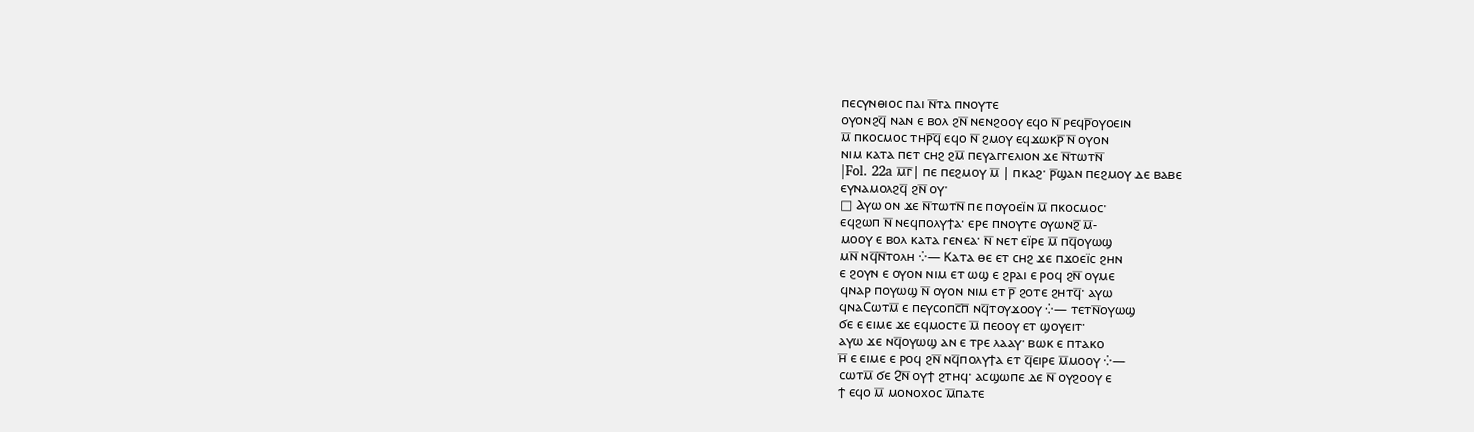ⲡⲉⲥⲩⲛⲑⲓⲟⲥ ⲡⲁⲓ ⲛ̅ⲧⲁ ⲡⲛⲟⲩⲧⲉ
ⲟⲩⲟⲛϩϥ̅ ⲛⲁⲛ ⲉ ⲃⲟⲗ ϩⲛ̅ ⲛⲉⲛϩⲟⲟⲩ ⲉϥⲟ ⲛ̅ ⲣⲉϥⲣ̅ⲟⲩⲟⲉⲓⲛ
ⲙ̅ ⲡⲕⲟⲥⲙⲟⲥ ⲧⲏⲣ̅ϥ̅ ⲉϥⲟ ⲛ̅ ϩⲙⲟⲩ ⲉϥϫⲱⲕⲣ̅ ⲛ̅ ⲟⲩⲟⲛ
ⲛⲓⲙ ⲕⲁⲧⲁ ⲡⲉⲧ ⲥⲏϩ ϩⲙ̅ ⲡⲉⲩⲁⲅⲅⲉⲗⲓⲟⲛ ϫⲉ ⲛ̅ⲧⲱⲧⲛ̅
|Fol. 22a ⲙ̅ⲅ̅| ⲡⲉ ⲡⲉϩⲙⲟⲩ ⲙ̅ | ⲡⲕⲁϩ· ⲣ̅ϣⲁⲛ ⲡⲉϩⲙⲟⲩ ⲇⲉ ⲃⲁⲃⲉ
ⲉⲩⲛⲁⲙⲟⲗϩϥ̅ ϩⲛ̅ ⲟⲩ·
□ Ⲁⲩⲱ ⲟⲛ ϫⲉ ⲛ̅ⲧⲱⲧⲛ̅ ⲡⲉ ⲡⲟⲩⲟⲉⲓ̈ⲛ ⲙ̅ ⲡⲕⲟⲥⲙⲟⲥ·
ⲉϥϩⲱⲡ ⲛ̅ ⲛⲉϥⲡⲟⲗⲩϯⲁ· ⲉⲣⲉ ⲡⲛⲟⲩⲧⲉ ⲟⲩⲱⲛϩ̅ ⲙ̅‐
ⲙⲟⲟⲩ ⲉ ⲃⲟⲗ ⲕⲁⲧⲁ ⲅⲉⲛⲉⲁ· ⲛ̅ ⲛⲉⲧ ⲉⲓ̈ⲣⲉ ⲙ̅ ⲡϥ̅ⲟⲩⲱϣ
ⲙⲛ̅ ⲛϥ̅ⲛ̅ⲧⲟⲗⲏ ⁛— Ⲕⲁⲧⲁ ⲑⲉ ⲉⲧ ⲥⲏϩ ϫⲉ ⲡϫⲟⲉⲓ̈ⲥ ϩⲏⲛ
ⲉ ϩⲟⲩⲛ ⲉ ⲟⲩⲟⲛ ⲛⲓⲙ ⲉⲧ ⲱϣ ⲉ ϩⲣⲁⲓ ⲉ ⲣⲟϥ ϩⲛ̅ ⲟⲩⲙⲉ
ϥⲛⲁⲣ ⲡⲟⲩⲱϣ ⲛ̅ ⲟⲩⲟⲛ ⲛⲓⲙ ⲉⲧ ⲣ̅ ϩⲟⲧⲉ ϩⲏⲧϥ̅· ⲁⲩⲱ
ϥⲛⲁⲤⲱⲧⲙ̅ ⲉ ⲡⲉⲩⲥⲟⲡⲥ̅ⲡ̅ ⲛϥ̅ⲧⲟⲩϫⲟⲟⲩ ⁛— ⲧⲉⲧⲛ̅ⲟⲩⲱϣ
ϭⲉ ⲉ ⲉⲓⲙⲉ ϫⲉ ⲉϥⲙⲟⲥⲧⲉ ⲙ̅ ⲡⲉⲟⲟⲩ ⲉⲧ ϣⲟⲩⲉⲓⲧ·
ⲁⲩⲱ ϫⲉ ⲛϥ̅ⲟⲩⲱϣ ⲁⲛ ⲉ ⲧⲣⲉ ⲗⲁⲁⲩ· ⲃⲱⲕ ⲉ ⲡⲧⲁⲕⲟ
ⲏ̅ ⲉ ⲉⲓⲙⲉ ⲉ ⲣⲟϥ ϩⲛ̅ ⲛϥ̅ⲡⲟⲗⲩϯⲁ ⲉⲧ ϥ̅ⲉⲓⲣⲉ ⲙ̅ⲙⲟⲟⲩ ⁛—
ⲥⲱⲧⲙ̅ ϭⲉ Ϩⲛ̅ ⲟⲩϯ ϩⲧⲏϥ· ⲁⲥϣⲱⲡⲉ ⲇⲉ ⲛ̅ ⲟⲩϩⲟⲟⲩ ⲉ
ϯ ⲉϥⲟ ⲙ̅ ⲙⲟⲛⲟⲭⲟⲥ ⲙ̅ⲡⲁⲧⲉ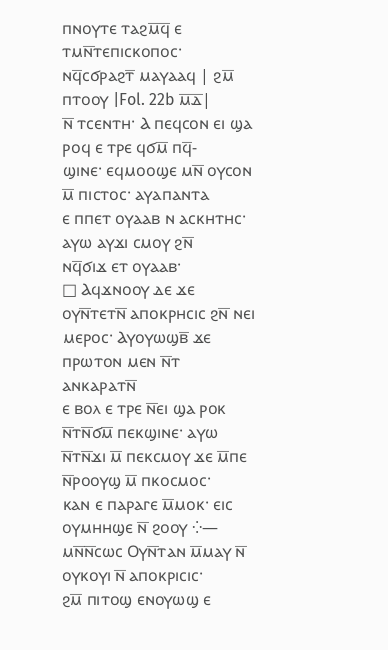ⲡⲛⲟⲩⲧⲉ ⲧⲁϩⲙ̅ϥ̅ ⲉ
ⲧⲙⲛ̅ⲧⲉⲡⲓⲥⲕⲟⲡⲟⲥ· ⲛϥ̅ⲥϭⲣⲁϩⲧ̅ ⲙⲁⲩⲁⲁϥ | ϩⲙ̅ ⲡⲧⲟⲟⲩ |Fol. 22b ⲙ̅ⲇ̅|
ⲛ̅ ⲧⲥⲉⲛⲧⲏ· Ⲁ ⲡⲉϥⲥⲟⲛ ⲉⲓ ϣⲁ ⲣⲟϥ ⲉ ⲧⲣⲉ ϥϭⲙ̅ ⲡϥ̅‐
ϣⲓⲛⲉ· ⲉϥⲙⲟⲟϣⲉ ⲙⲛ̅ ⲟⲩⲥⲟⲛ ⲙ̅ ⲡⲓⲥⲧⲟⲥ· ⲁⲩⲁⲡⲁⲛⲧⲁ
ⲉ ⲡⲡⲉⲧ ⲟⲩⲁⲁⲃ ⲛ ⲁⲥⲕⲏⲧⲏⲥ· ⲁⲩⲱ ⲁⲩϫⲓ ⲥⲙⲟⲩ ϩⲛ̅
ⲛϥ̅ϭⲓϫ ⲉⲧ ⲟⲩⲁⲁⲃ·
□ Ⲁϥϫⲛⲟⲟⲩ ⲇⲉ ϫⲉ ⲟⲩⲛ̅ⲧⲉⲧⲛ̅ ⲁⲡⲟⲕⲣⲏⲥⲓⲥ ϩⲛ̅ ⲛⲉⲓ
ⲙⲉⲣⲟⲥ· Ⲁⲩⲟⲩⲱϣⲃ̅ ϫⲉ ⲡⲣⲱⲧⲟⲛ ⲙⲉⲛ ⲛ̅ⲧ ⲁⲛⲕⲁⲣⲁⲧⲛ̅
ⲉ ⲃⲟⲗ ⲉ ⲧⲣⲉ ⲛ̅ⲉⲓ ϣⲁ ⲣⲟⲕ ⲛ̅ⲧⲛ̅ϭⲙ̅ ⲡⲉⲕϣⲓⲛⲉ· ⲁⲩⲱ
ⲛ̅ⲧⲛ̅ϫⲓ ⲙ̅ ⲡⲉⲕⲥⲙⲟⲩ ϫⲉ ⲙ̅ⲡⲉ ⲛ̅ⲣⲟⲟⲩϣ ⲙ̅ ⲡⲕⲟⲥⲙⲟⲥ·
ⲕⲁⲛ ⲉ ⲡⲁⲣⲁⲅⲉ ⲙ̅ⲙⲟⲕ· ⲉⲓⲥ ⲟⲩⲙⲏⲏϣⲉ ⲛ̅ ϩⲟⲟⲩ ⁛—
ⲙⲛ̅ⲛ̅ⲥⲱⲥ Ⲟⲩⲛ̅ⲧⲁⲛ ⲙ̅ⲙⲁⲩ ⲛ̅ ⲟⲩⲕⲟⲩⲓ ⲛ̅ ⲁⲡⲟⲕⲣⲓⲥⲓⲥ·
ϩⲙ̅ ⲡⲓⲧⲟϣ ⲉⲛⲟⲩⲱϣ ⲉ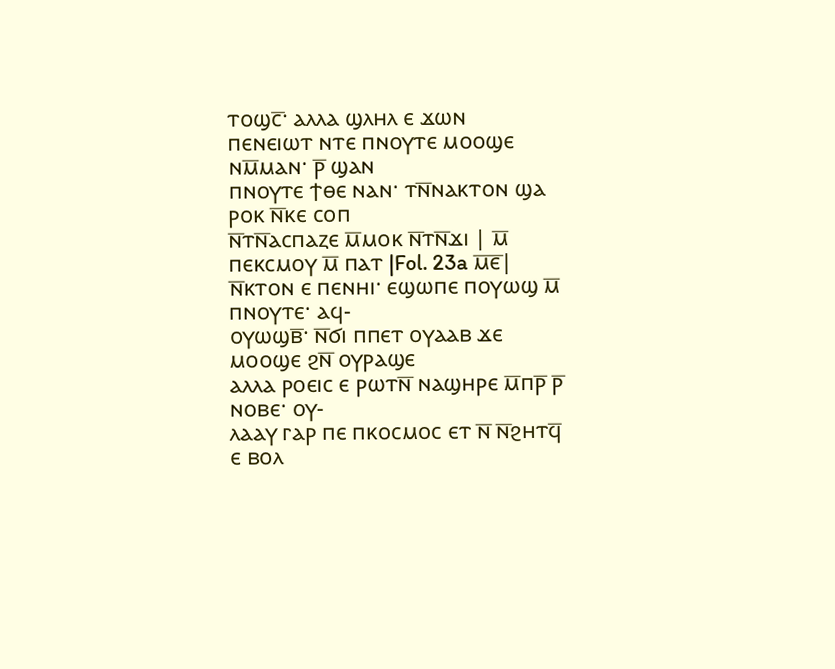ⲧⲟϣⲥ̅· ⲁⲗⲗⲁ ϣⲗⲏⲗ ⲉ ϫⲱⲛ
ⲡⲉⲛⲉⲓⲱⲧ ⲛⲧⲉ ⲡⲛⲟⲩⲧⲉ ⲙⲟⲟϣⲉ ⲛⲙ̅ⲙⲁⲛ· ⲣ̅ ϣⲁⲛ
ⲡⲛⲟⲩⲧⲉ ϯⲑⲉ ⲛⲁⲛ· ⲧⲛ̅ⲛⲁⲕⲧⲟⲛ ϣⲁ ⲣⲟⲕ ⲛ̅ⲕⲉ ⲥⲟⲡ
ⲛ̅ⲧⲛ̅ⲁⲥⲡⲁⲍⲉ ⲙ̅ⲙⲟⲕ ⲛ̅ⲧⲛ̅ϫⲓ | ⲙ̅ ⲡⲉⲕⲥⲙⲟⲩ ⲙ̅ ⲡⲁⲧ |Fol. 23a ⲙ̅ⲉ̅|
ⲛ̅ⲕⲧⲟⲛ ⲉ ⲡⲉⲛⲏⲓ· ⲉϣⲱⲡⲉ ⲡⲟⲩⲱϣ ⲙ̅ ⲡⲛⲟⲩⲧⲉ· ⲁϥ‐
ⲟⲩⲱϣⲃ̅· ⲛ̅ϭⲓ ⲡⲡⲉⲧ ⲟⲩⲁⲁⲃ ϫⲉ ⲙⲟⲟϣⲉ ϩⲛ̅ ⲟⲩⲣⲁϣⲉ
ⲁⲗⲗⲁ ⲣⲟⲉⲓⲥ ⲉ ⲣⲱⲧⲛ̅ ⲛⲁϣⲏⲣⲉ ⲙ̅ⲡⲣ̅ ⲣ̅ ⲛⲟⲃⲉ· ⲟⲩ‐
ⲗⲁⲁⲩ ⲅⲁⲣ ⲡⲉ ⲡⲕⲟⲥⲙⲟⲥ ⲉⲧ ⲛ̅ ⲛ̅ϩⲏⲧϥ̅ ⲉ ⲃⲟⲗ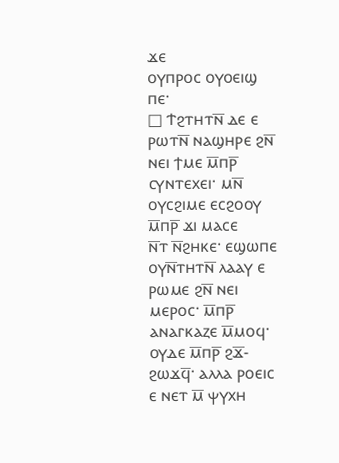ϫⲉ
ⲟⲩⲡⲣⲟⲥ ⲟⲩⲟⲉⲓϣ ⲡⲉ·
□ Ϯϩⲧⲏⲧⲛ̅ ⲇⲉ ⲉ ⲣⲱⲧⲛ̅ ⲛⲁϣⲏⲣⲉ ϩⲛ̅ ⲛⲉⲓ ϯⲙⲉ ⲙ̅ⲡⲣ̅
ⲥⲩⲛⲧⲉⲭⲉⲓ· ⲙⲛ̅ ⲟⲩⲥϩⲓⲙⲉ ⲉⲥϩⲟⲟⲩ ⲙ̅ⲡⲣ̅ ϫⲓ ⲙⲁⲥⲉ
ⲛ̅ⲧ ⲛ̅ϩⲏⲕⲉ· ⲉϣⲱⲡⲉ ⲟⲩⲛ̅ⲧⲏⲧⲛ̅ ⲗⲁⲁⲩ ⲉ ⲣⲱⲙⲉ ϩⲛ̅ ⲛⲉⲓ
ⲙⲉⲣⲟⲥ· ⲙ̅ⲡⲣ̅ ⲁⲛⲁⲅⲕⲁⲍⲉ ⲙ̅ⲙⲟϥ· ⲟⲩⲇⲉ ⲙ̅ⲡⲣ̅ ϩϫ̅‐
ϩⲱϫϥ̅· ⲁⲗⲗⲁ ⲣⲟⲉⲓⲥ ⲉ ⲛⲉⲧ ⲙ̅ ⲯⲩⲭⲏ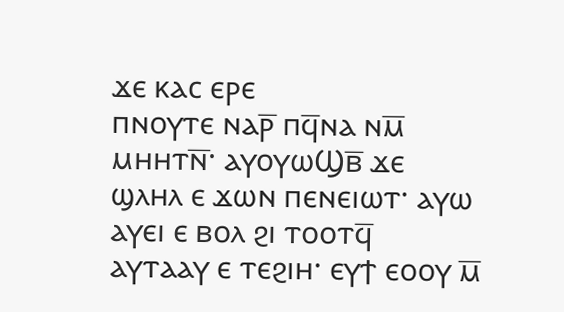ϫⲉ ⲕⲁⲥ ⲉⲣⲉ
ⲡⲛⲟⲩⲧⲉ ⲛⲁⲣ̅ ⲡϥ̅ⲛⲁ ⲛⲙ̅ ⲙⲏⲏⲧⲛ̅· ⲁⲩⲟⲩⲱϢⲃ̅ ϫⲉ
ϣⲗⲏⲗ ⲉ ϫⲱⲛ ⲡⲉⲛⲉⲓⲱⲧ· ⲁⲩⲱ ⲁⲩⲉⲓ ⲉ ⲃⲟⲗ ϩⲓ ⲧⲟⲟⲧϥ̅
ⲁⲩⲧⲁⲁⲩ ⲉ ⲧⲉϩⲓⲏ· ⲉⲩϯ ⲉⲟⲟⲩ ⲙ̅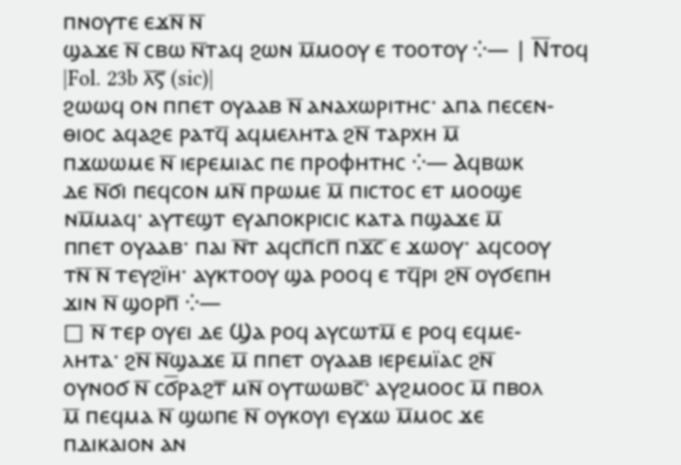ⲡⲛⲟⲩⲧⲉ ⲉϫⲛ̅ ⲛ̅
ϣⲁϫⲉ ⲛ̅ ⲥⲃⲱ ⲛ̅ⲧⲁϥ ϩⲱⲛ ⲙ̅ⲙⲟⲟⲩ ⲉ ⲧⲟⲟⲧⲟⲩ ⁛— | Ⲛ̅ⲧⲟϥ |Fol. 23b ⲗ̅ⲋ̅ (sic)|
ϩⲱⲱϥ ⲟⲛ ⲡⲡⲉⲧ ⲟⲩⲁⲁⲃ ⲛ̅ ⲁⲛⲁⲭⲱⲣⲓⲧⲏⲥ· ⲁⲡⲁ ⲡⲉⲥⲉⲛ‐
ⲑⲓⲟⲥ ⲁϥⲁϩⲉ ⲣⲁⲧϥ̅ ⲁϥⲙⲉⲗⲏⲧⲁ ϩⲛ̅ ⲧⲁⲣⲭⲏ ⲙ̅
ⲡϫⲱⲱⲙⲉ ⲛ̅ ⲓⲉⲣⲉⲙⲓⲁⲥ ⲡⲉ ⲡⲣⲟⲫⲏⲧⲏⲥ ⁛— Ⲁϥⲃⲱⲕ
ⲇⲉ ⲛ̅ϭⲓ ⲡⲉϥⲥⲟⲛ ⲙⲛ̅ ⲡⲣⲱⲙⲉ ⲙ̅ ⲡⲓⲥⲧⲟⲥ ⲉⲧ ⲙⲟⲟϣⲉ
ⲛⲙ̅ⲙⲁϥ· ⲁⲩⲧⲉϣⲧ ⲉⲩⲁⲡⲟⲕⲣⲓⲥⲓⲥ ⲕⲁⲧⲁ ⲡϣⲁϫⲉ ⲙ̅
ⲡⲡⲉⲧ ⲟⲩⲁⲁⲃ· ⲡⲁⲓ ⲛ̅ⲧ ⲁϥⲥⲡ̅ⲥⲡ̅ ⲡϫ̅ⲥ̅ ⲉ ϫⲱⲟⲩ· ⲁϥⲥⲟⲟⲩ
ⲧⲛ̅ ⲛ̅ ⲧⲉⲩϩⲓ̈ⲏ· ⲁⲩⲕⲧⲟⲟⲩ ϣⲁ ⲣⲟⲟϥ ⲉ ⲧϥ̅ⲣⲓ ϩⲛ̅ ⲟⲩϭⲉⲡⲏ
ϫⲓⲛ ⲛ̅ ϣⲟⲣⲡ̅ ⁛—
□ ⲛ̅ ⲧⲉⲣ ⲟⲩⲉⲓ ⲇⲉ Ϣⲁ ⲣⲟϥ ⲁⲩⲥⲱⲧⲙ̅ ⲉ ⲣⲟϥ ⲉϥⲙⲉ‐
ⲗⲏⲧⲁ· ϩⲛ̅ ⲛ̅ϣⲁϫⲉ ⲙ̅ ⲡⲡⲉⲧ ⲟⲩⲁⲁⲃ ⲓⲉⲣⲉⲙⲓ̈ⲁⲥ ϩⲛ̅
ⲟⲩⲛⲟϭ ⲛ̅ ⲥϭ̅ⲣⲁϩⲧ̅ ⲙⲛ̅ ⲟⲩⲧⲱⲱⲃⲥ̅· ⲁⲩϩⲙⲟⲟⲥ ⲙ̅ ⲡⲃⲟⲗ
ⲙ̅ ⲡⲉϥⲙⲁ ⲛ̅ ϣⲱⲡⲉ ⲛ̅ ⲟⲩⲕⲟⲩⲓ ⲉⲩϫⲱ ⲙ̅ⲙⲟⲥ ϫⲉ
ⲡⲇⲓⲕⲁⲓⲟⲛ ⲁⲛ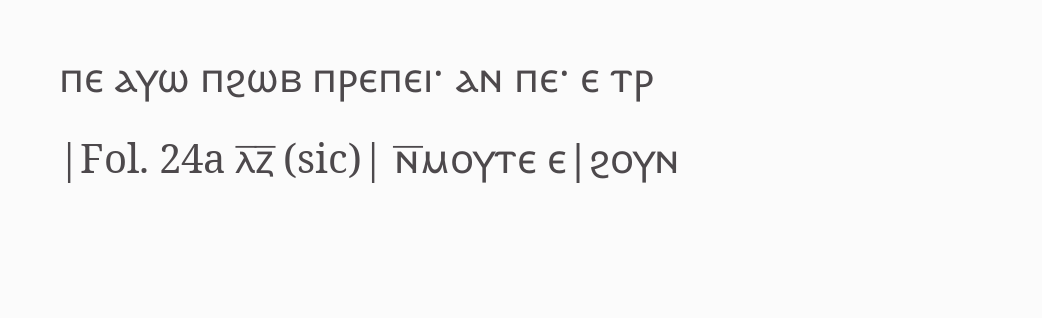ⲡⲉ ⲁⲩⲱ ⲡϩⲱⲃ ⲡⲣⲉⲡⲉⲓ· ⲁⲛ ⲡⲉ· ⲉ ⲧⲣ
|Fol. 24a ⲗ̅ⲍ̅ (sic)| ⲛ̅ⲙⲟⲩⲧⲉ ⲉ|ϩⲟⲩⲛ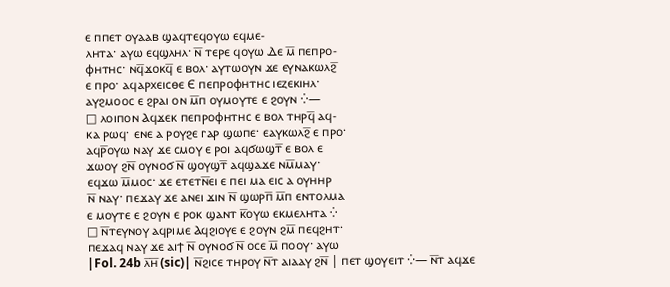ⲉ ⲡⲡⲉⲧ ⲟⲩⲁⲁⲃ ϣⲁϥⲧⲉϥⲟⲩⲱ ⲉϥⲙⲉ‐
ⲗⲏⲧⲁ· ⲁⲩⲱ ⲉϥϣⲗⲏⲗ· ⲛ̅ ⲧⲉⲣⲉ ϥⲟⲩⲱ Ⲇⲉ ⲙ̅ ⲡⲉⲡⲣⲟ‐
ⲫⲏⲧⲏⲥ· ⲛϥ̅ϫⲟⲕϥ̅ ⲉ ⲃⲟⲗ· ⲁⲩⲧⲱⲟⲩⲛ ϫⲉ ⲉⲩⲛⲁⲕⲱⲗϩ̅
ⲉ ⲡⲣⲟ· ⲁϥⲁⲣⲭⲉⲓⲥⲑⲉ Ⲉ ⲡⲉⲡⲣⲟⲫⲏⲧⲏⲥ ⲓⲉⲍⲉⲕⲓⲏⲗ·
ⲁⲩϩⲙⲟⲟⲥ ⲉ ϩⲣⲁⲓ ⲟⲛ ⲙ̅ⲡ ⲟⲩⲙⲟⲩⲧⲉ ⲉ ϩⲟⲩⲛ ⁛—
□ ⲗⲟⲓⲡⲟⲛ Ⲁϥϫⲉⲕ ⲡⲉⲡⲣⲟⲫⲏⲧⲏⲥ ⲉ ⲃⲟⲗ ⲧⲏⲣϥ̅ ⲁϥ‐
ⲕⲁ ⲣⲱϥ· ⲉⲛⲉ ⲁ ⲣⲟⲩϩⲉ ⲅⲁⲣ ϣⲱⲡⲉ· ⲉⲁⲩⲕⲱⲗϩ̅ ⲉ ⲡⲣⲟ·
ⲁϥⲣ̅ⲟⲩⲱ ⲛⲁⲩ ϫⲉ ⲥⲙⲟⲩ ⲉ ⲣⲟⲓ ⲁϥϭⲱϣⲧ̅ ⲉ ⲃⲟⲗ ⲉ
ϫⲱⲟⲩ ϩⲛ̅ ⲟⲩⲛⲟϭ ⲛ̅ ϣⲟⲩϣⲧ̅ ⲁϥϣⲁϫⲉ ⲛⲙ̅ⲙⲁⲩ·
ⲉϥϫⲱ ⲙ̅ⲙⲟⲥ· ϫⲉ ⲉⲧⲉⲧⲛ̅ⲉⲓ ⲉ ⲡⲉⲓ ⲙⲁ ⲉⲓⲥ ⲁ ⲟⲩⲏⲏⲣ
ⲛ̅ ⲛⲁⲩ· ⲡⲉϫⲁⲩ ϫⲉ ⲁⲛⲉⲓ ϫⲓⲛ ⲛ̅ ϣⲱⲣⲡ̅ ⲙ̅ⲡ ⲉⲛⲧⲟⲗⲙⲁ
ⲉ ⲙⲟⲩⲧⲉ ⲉ ϩⲟⲩⲛ ⲉ ⲣⲟⲕ ϣⲁⲛⲧ ⲕ̅ⲟⲩⲱ ⲉⲕⲙⲉⲗⲏⲧⲁ ⁛
□ ⲛ̅ⲧⲉⲩⲛⲟⲩ ⲁϥⲣⲓⲙⲉ Ⲁϥϩⲓⲟⲩⲉ ⲉ ϩⲟⲩⲛ ϩⲙ̅ ⲡⲉϥϩⲏⲧ·
ⲡⲉϫⲁϥ ⲛⲁⲩ ϫⲉ ⲁⲓϯ ⲛ̅ ⲟⲩⲛⲟϭ ⲛ̅ ⲟⲥⲉ ⲙ̅ ⲡⲟⲟⲩ· ⲁⲩⲱ
|Fol. 24b ⲗ̅ⲏ̅ (sic)| ⲛ̅ϩⲓⲥⲉ ⲧⲏⲣⲟⲩ ⲛ̅ⲧ ⲁⲓⲁⲁⲩ ϩⲛ̅ | ⲡⲉⲧ ϣⲟⲩⲉⲓⲧ ⁛— ⲛ̅ⲧ ⲁϥϫⲉ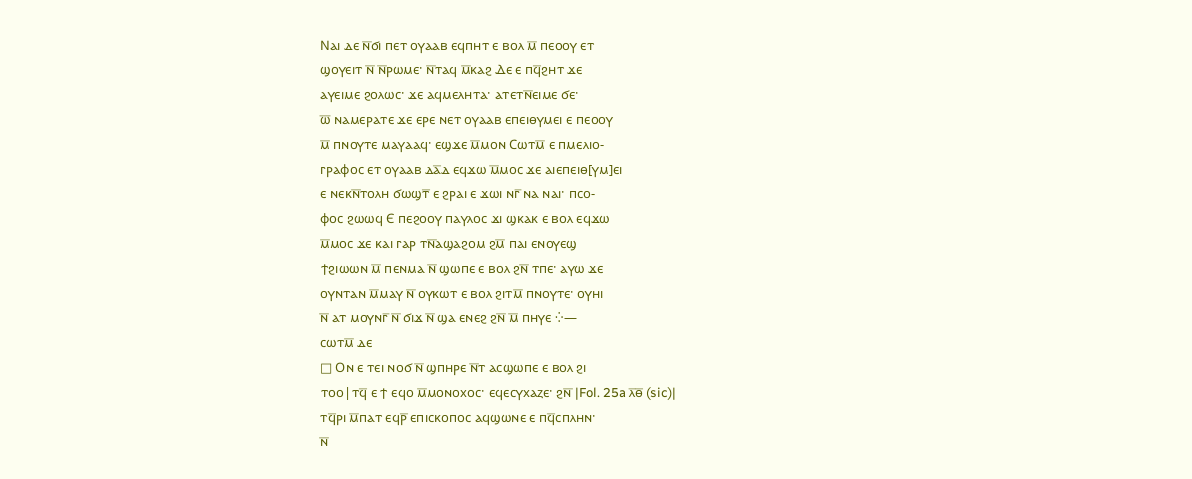Ⲛⲁⲓ ⲇⲉ ⲛ̅ϭⲓ ⲡⲉⲧ ⲟⲩⲁⲁⲃ ⲉϥⲡⲏⲧ ⲉ ⲃⲟⲗ ⲙ̅ ⲡⲉⲟⲟⲩ ⲉⲧ
ϣⲟⲩⲉⲓⲧ ⲛ̅ ⲛ̅ⲣⲱⲙⲉ· ⲛ̅ⲧⲁϥ ⲙ̅ⲕⲁϩ Ⲇⲉ ⲉ ⲡϥ̅ϩⲏⲧ ϫⲉ
ⲁⲩⲉⲓⲙⲉ ϩⲟⲗⲱⲥ· ϫⲉ ⲁϥⲙⲉⲗⲏⲧⲁ· ⲁⲧⲉⲧⲛ̅ⲉⲓⲙⲉ ϭⲉ·
ⲱ̅ ⲛⲁⲙⲉⲣⲁⲧⲉ ϫⲉ ⲉⲣⲉ ⲛⲉⲧ ⲟⲩⲁⲁⲃ ⲉⲡⲉⲓⲑⲩⲙⲉⲓ ⲉ ⲡⲉⲟⲟⲩ
ⲙ̅ ⲡⲛⲟⲩⲧⲉ ⲙⲁⲩⲁⲁϥ· ⲉϣϫⲉ ⲙ̅ⲙⲟⲛ Ⲥⲱⲧⲙ̅ ⲉ ⲡⲙⲉⲗⲓⲟ‐
ⲅⲣⲁⲫⲟⲥ ⲉⲧ ⲟⲩⲁⲁⲃ ⲇⲁ̅ⲇ ⲉϥϫⲱ ⲙ̅ⲙⲟⲥ ϫⲉ ⲁⲓⲉⲡⲉⲓⲑ[ⲩⲙ]ⲉⲓ
ⲉ ⲛⲉⲕⲛ̅ⲧⲟⲗⲏ ϭⲱϣⲧ̅ ⲉ ϩⲣⲁⲓ ⲉ ϫⲱⲓ ⲛⲅ̅ ⲛⲁ ⲛⲁⲓ· ⲡⲥⲟ‐
ⲫⲟⲥ ϩⲱⲱϥ Ⲉ ⲡⲉϩⲟⲟⲩ ⲡⲁⲩⲗⲟⲥ ϫⲓ ϣⲕⲁⲕ ⲉ ⲃⲟⲗ ⲉϥϫⲱ
ⲙ̅ⲙⲟⲥ ϫⲉ ⲕⲁⲓ ⲅⲁⲣ ⲧⲛ̅ⲁϣⲁϩⲟⲙ ϩⲙ̅ ⲡⲁⲓ ⲉⲛⲟⲩⲉϣ
ϯϩⲓⲱⲱⲛ ⲙ̅ ⲡⲉⲛⲙⲁ ⲛ̅ ϣⲱⲡⲉ ⲉ ⲃⲟⲗ ϩⲛ̅ ⲧⲡⲉ· ⲁⲩⲱ ϫⲉ
ⲟⲩⲛⲧⲁⲛ ⲙ̅ⲙⲁⲩ ⲛ̅ ⲟⲩⲕⲱⲧ ⲉ ⲃⲟⲗ ϩⲓⲧⲙ̅ ⲡⲛⲟⲩⲧⲉ· ⲟⲩⲏⲓ
ⲛ̅ ⲁⲧ ⲙⲟⲩⲛⲅ̅ ⲛ̅ ϭⲓϫ ⲛ̅ ϣⲁ ⲉⲛⲉϩ ϩⲛ̅ ⲙ̅ ⲡⲏⲩⲉ ⁛—
ⲥⲱⲧⲙ̅ ⲇⲉ
□ Ⲟⲛ ⲉ ⲧⲉⲓ ⲛⲟϭ ⲛ̅ ϣⲡⲏⲣⲉ ⲛ̅ⲧ ⲁⲥϣⲱⲡⲉ ⲉ ⲃⲟⲗ ϩⲓ
ⲧⲟⲟ|ⲧϥ̅ ⲉ ϯ ⲉϥⲟ ⲙ̅ⲙⲟⲛⲟⲭⲟⲥ· ⲉϥⲉⲥⲩⲭⲁⲍⲉ· ϩⲛ̅ |Fol. 25a ⲗ̅ⲑ̅ (sic)|
ⲧϥ̅ⲣⲓ ⲙ̅ⲡⲁⲧ ⲉϥⲣ̅ ⲉⲡⲓⲥⲕⲟⲡⲟⲥ ⲁϥϣⲱⲛⲉ ⲉ ⲡϥ̅ⲥⲡⲗⲏⲛ·
ⲛ̅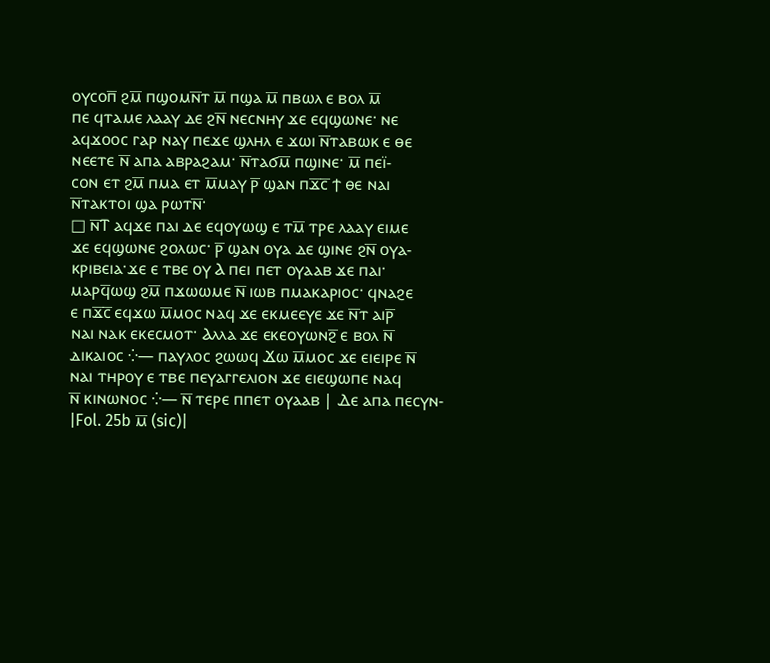ⲟⲩⲥⲟⲡ̅ ϩⲙ̅ ⲡϣⲟⲙⲛ̅ⲧ ⲙ̅ ⲡϣⲁ ⲙ̅ ⲡⲃⲱⲗ ⲉ ⲃⲟⲗ ⲙ̅
ⲡⲉ ϥⲧⲁⲙⲉ ⲗⲁⲁⲩ ⲇⲉ ϩⲛ̅ ⲛⲉⲥⲛⲏⲩ ϫⲉ ⲉϥϣⲱⲛⲉ· ⲛⲉ
ⲁϥϫⲟⲟⲥ ⲅⲁⲣ ⲛⲁⲩ ⲡⲉϫⲉ ϣⲗⲏⲗ ⲉ ϫⲱⲓ ⲛ̅ⲧⲁⲃⲱⲕ ⲉ ⲑⲉ
ⲛⲉⲉⲧⲉ ⲛ̅ ⲁⲡⲁ ⲁⲃⲣⲁϩⲁⲙ· ⲛ̅ⲧⲁϭⲙ̅ ⲡϣⲓⲛⲉ· ⲙ̅ ⲡⲉⲓ̈‐
ⲥⲟⲛ ⲉⲧ ϩⲙ̅ ⲡⲙⲁ ⲉⲧ ⲙ̅ⲙⲁⲩ ⲣ̅ ϣⲁⲛ ⲡϫ̅ⲥ̅ ϯ ⲑⲉ ⲛⲁⲓ
ⲛ̅ⲧⲁⲕⲧⲟⲓ ϣⲁ ⲣⲱⲧⲛ̅·
□ ⲛ̅Ⲧ ⲁϥϫⲉ ⲡⲁⲓ ⲇⲉ ⲉϥⲟⲩⲱϣ ⲉ ⲧⲙ̅ ⲧⲣⲉ ⲗⲁⲁⲩ ⲉⲓⲙⲉ
ϫⲉ ⲉϥϣⲱⲛⲉ ϩⲟⲗⲱⲥ· ⲣ̅ ϣⲁⲛ ⲟⲩⲁ ⲇⲉ ϣⲓⲛⲉ ϩⲛ̅ ⲟⲩⲁ‐
ⲕⲣⲓⲃⲉⲓⲁ·ϫⲉ ⲉ ⲧⲃⲉ ⲟⲩ Ⲁ ⲡⲉⲓ ⲡⲉⲧ ⲟⲩⲁⲁⲃ ϫⲉ ⲡⲁⲓ·
ⲙⲁⲣϥ̅ⲱϣ ϩⲙ̅ ⲡϫⲱⲱⲙⲉ ⲛ̅ ⲓⲱⲃ ⲡⲙⲁⲕⲁⲣⲓⲟⲥ· ϥⲛⲁϩⲉ
ⲉ ⲡϫ̅ⲥ̅ ⲉϥϫⲱ ⲙ̅ⲙⲟⲥ ⲛⲁϥ ϫⲉ ⲉⲕⲙⲉⲉⲩⲉ ϫⲉ ⲛ̅ⲧ ⲁⲓⲣ̅
ⲛⲁⲓ ⲛⲁⲕ ⲉⲕⲉⲥⲙⲟⲧ· Ⲁⲗⲗⲁ ϫⲉ ⲉⲕⲉⲟⲩⲱⲛϩ̅ ⲉ ⲃⲟⲗ ⲛ̅
ⲇⲓⲕⲁⲓⲟⲥ ⁛— ⲡⲁⲩⲗⲟⲥ ϩⲱⲱϥ Ϫⲱ ⲙ̅ⲙⲟⲥ ϫⲉ ⲉⲓⲉⲓⲣⲉ ⲛ̅
ⲛⲁⲓ ⲧⲏⲣⲟⲩ ⲉ ⲧⲃⲉ ⲡⲉⲩⲁⲅⲅⲉⲗⲓⲟⲛ ϫⲉ ⲉⲓⲉϣⲱⲡⲉ ⲛⲁϥ
ⲛ̅ ⲕⲓⲛⲱⲛⲟⲥ ⁛— ⲛ̅ ⲧⲉⲣⲉ ⲡⲡⲉⲧ ⲟⲩⲁⲁⲃ | Ⲇⲉ ⲁⲡⲁ ⲡⲉⲥⲩⲛ‐ |Fol. 25b ⲙ̅ (sic)|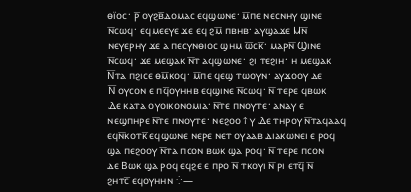ⲑⲓ̈ⲟⲥ· ⲣ̅ ⲟⲩϩⲃ̅ⲇⲟⲙⲁⲥ ⲉϥϣⲱⲛⲉ· ⲙ̅ⲡⲉ ⲛⲉⲥⲛⲏⲩ ϣⲓⲛⲉ
ⲛ̅ⲥⲱϥ· ⲉϥⲙⲉⲉⲩⲉ ϫⲉ ⲉϥ ϩⲙ̅ ⲡⲃⲏⲃ· ⲁⲩϣⲁϫⲉ Ⲙⲛ̅
ⲛⲉⲩⲉⲣⲏⲩ ϫⲉ ⲁ ⲡⲉⲥⲩⲛⲑⲓⲟⲥ ϣⲏⲙ ⲱ̅ⲥⲕ̅· ⲙⲁⲣⲛ̅ Ϣⲓⲛⲉ
ⲛ̅ⲥⲱϥ· ϫⲉ ⲙⲉϣⲁⲕ ⲛ̅ⲧ ⲁϥϣⲱⲛⲉ· ϩⲓ ⲧⲉϩⲓⲏ· ⲏ ⲙⲉϣⲁⲕ
Ⲛ̅ⲧⲁ ⲡϩⲓⲥⲉ ⲑⲙ̅ⲕⲟϥ· ⲙ̅ⲡⲉ ϥⲉϣ ⲧⲱⲟⲩⲛ· ⲁⲩϫⲟⲟⲩ ⲇⲉ
Ⲛ̅ ⲟⲩⲥⲟⲛ ⲉ ⲡϥ̅ⲟⲩⲏⲏⲃ ⲉϥϣⲓⲛⲉ ⲛ̅ⲥⲱϥ· ⲛ̅ ⲧⲉⲣⲉ ϥⲃⲱⲕ
Ⲇⲉ ⲕⲁⲧⲁ ⲟⲩⲟⲓⲕⲟⲛⲟⲙⲓⲁ· ⲛ̅ⲧⲉ ⲡⲛⲟⲩⲧⲉ· ⲁⲛⲁⲩ ⲉ
ⲛⲉϣⲡⲏⲣⲉ ⲛ̅ⲧⲉ ⲡⲛⲟⲩⲧⲉ· ⲛⲉϩⲟⲟ↑ⲩ Ⲇⲉ ⲧⲏⲣⲟⲩ ⲛ̅ⲧⲁϥⲁⲁϥ
ⲉϥⲛ̅ⲕⲟⲧⲕ̅ ⲉϥϣⲱⲛⲉ ⲛⲉⲣⲉ ⲛⲉⲧ ⲟⲩⲁⲁⲃ ⲇⲓⲁⲕⲱⲛⲉⲓ ⲉ ⲣⲟϥ
ϣⲁ ⲡⲉϩⲟⲟⲩ ⲛ̅ⲧⲁ ⲡⲥⲟⲛ ⲃⲱⲕ ϣⲁ ⲣⲟϥ· ⲛ̅ ⲧⲉⲣⲉ ⲡⲥⲟⲛ
ⲇⲉ Ⲃⲱⲕ ϣⲁ ⲣⲟϥ ⲉϥϩⲉ ⲉ ⲡⲣⲟ ⲛ̅ ⲧⲕⲟⲩⲓ ⲛ̅ ⲣⲓ ⲉⲧϥ̅ ⲛ̅
ϩⲏⲧⲥ̅ ⲉϥⲟⲩⲏⲏⲛ ⁛—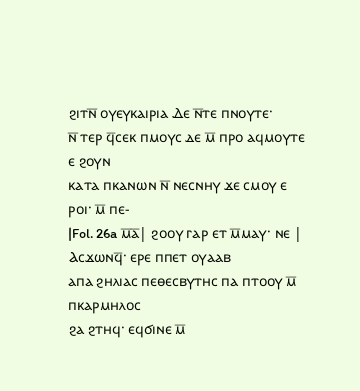ϩⲓⲧⲛ̅ ⲟⲩⲉⲩⲕⲁⲓⲣⲓⲁ Ⲇⲉ ⲛ̅ⲧⲉ ⲡⲛⲟⲩⲧⲉ·
ⲛ̅ ⲧⲉⲣ ϥ̅ⲥⲉⲕ ⲡⲙⲟⲩⲥ ⲇⲉ ⲙ̅ ⲡⲣⲟ ⲁϥⲙⲟⲩⲧⲉ ⲉ ϩⲟⲩⲛ
ⲕⲁⲧⲁ ⲡⲕⲁⲛⲱⲛ ⲛ̅ ⲛⲉⲥⲛⲏⲩ ϫⲉ ⲥⲙⲟⲩ ⲉ ⲣⲟⲓ· ⲙ̅ ⲡⲉ‐
|Fol. 26a ⲙ̅ⲁ̅| ϩⲟⲟⲩ ⲅⲁⲣ ⲉⲧ ⲙ̅ⲙⲁⲩ· ⲛⲉ | Ⲁⲥϫⲱⲛϥ̅· ⲉⲣⲉ ⲡⲡⲉⲧ ⲟⲩⲁⲁⲃ
ⲁⲡⲁ ϩⲏⲗⲓⲁⲥ ⲡⲉⲑⲉⲥⲃⲩⲧⲏⲥ ⲡⲁ ⲡⲧⲟⲟⲩ ⲙ̅ ⲡⲕⲁⲣⲙⲏⲗⲟⲥ
ϩⲁ ϩⲧⲏϥ· ⲉϥϭⲓⲛⲉ ⲙ̅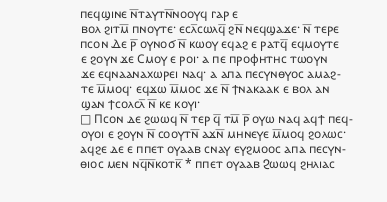ⲡⲉϥϣⲓⲛⲉ ⲛ̅ⲧⲁⲩⲧⲛ̅ⲛⲟⲟⲩϥ ⲅⲁⲣ ⲉ
ⲃⲟⲗ ϩⲓⲧⲙ̅ ⲡⲛⲟⲩⲧⲉ· ⲉⲥⲗ̅ⲥⲱⲗϥ̅ ϩⲛ̅ ⲛⲉϥϣⲁϫⲉ· ⲛ̅ ⲧⲉⲣⲉ
ⲡⲥⲟⲛ Ⲇⲉ ⲣ̅ ⲟⲩⲛⲟϭ ⲛ̅ ⲕⲱⲟⲩ ⲉϥⲁϩ ⲉ ⲣⲁⲧϥ̅ ⲉϥⲙⲟⲩⲧⲉ
ⲉ ϩⲟⲩⲛ ϫⲉ Ⲥⲙⲟⲩ ⲉ ⲣⲟⲓ· ⲁ ⲡⲉ ⲡⲣⲟⲫⲏⲧⲏⲥ ⲧⲱⲟⲩⲛ
ϫⲉ ⲉϥⲛⲁⲁⲛⲁⲭⲱⲣⲉⲓ ⲛⲁϥ· ⲁ ⲁⲡⲁ ⲡⲉⲥⲩⲛⲑⲩⲟⲥ ⲁⲙⲁϩ‐
ⲧⲉ ⲙ̅ⲙⲟϥ· ⲉϥϫⲱ ⲙ̅ⲙⲟⲥ ϫⲉ ⲛ̅ ϯⲛⲁⲕⲁⲁⲕ ⲉ ⲃⲟⲗ ⲁⲛ
ϣⲁⲛ ϯⲥⲟⲗⲥⲗ̅ ⲛ̅ ⲕⲉ ⲕⲟⲩⲓ·
□ Ⲡⲥⲟⲛ ⲇⲉ ϩⲱⲱϥ ⲛ̅ ⲧⲉⲣ ϥ̅ ⲧⲙ̅ ⲣ̅ ⲟⲩⲱ ⲛⲁϥ ⲁϥϯ ⲡⲉϥ‐
ⲟⲩⲟⲓ ⲉ ϩⲟⲩⲛ ⲛ̅ ⲥⲟⲟⲩⲧⲛ̅ ⲁϫⲛ̅ ⲙⲏⲛⲉⲩⲉ ⲙ̅ⲙⲟϥ ϩⲟⲗⲱⲥ·
ⲁϥϩⲉ ⲇⲉ ⲉ ⲡⲡⲉⲧ ⲟⲩⲁⲁⲃ ⲥⲛⲁⲩ ⲉⲩϩⲙⲟⲟⲥ ⲁⲡⲁ ⲡⲉⲥⲩⲛ‐
ⲑⲓⲟⲥ ⲙⲉⲛ ⲛϥ̅ⲛ̅ⲕⲟⲧⲕ̅ * ⲡⲡⲉⲧ ⲟⲩⲁⲁⲃ Ϩⲱⲱϥ ϩⲏⲗⲓⲁⲥ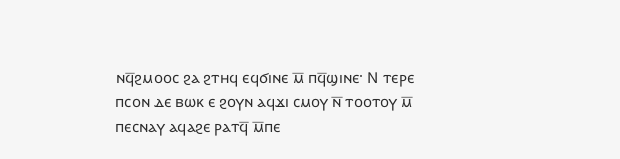ⲛϥ̅ϩⲙⲟⲟⲥ ϩⲁ ϩⲧⲏϥ ⲉϥϭⲓⲛⲉ ⲙ̅ ⲡϥ̅ϣⲓⲛⲉ· Ⲛ ⲧⲉⲣⲉ
ⲡⲥⲟⲛ ⲇⲉ ⲃⲱⲕ ⲉ ϩⲟⲩⲛ ⲁϥϫⲓ ⲥⲙⲟⲩ ⲛ̅ ⲧⲟⲟⲧⲟⲩ ⲙ̅
ⲡⲉⲥⲛⲁⲩ ⲁϥⲁϩⲉ ⲣⲁⲧϥ̅ ⲙ̅ⲡⲉ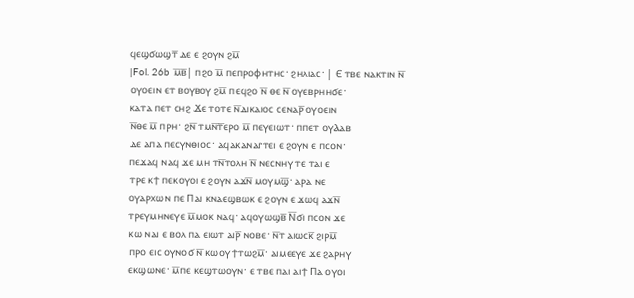ϥⲉϣϭⲱϣⲧ̅ ⲇⲉ ⲉ ϩⲟⲩⲛ ϩⲙ̅
|Fol. 26b ⲙ̅ⲃ̅| ⲡϩⲟ ⲙ̅ ⲡⲉⲡⲣⲟⲫⲏⲧⲏⲥ· ϩⲏⲗⲓⲁⲥ· | Ⲉ ⲧⲃⲉ ⲛⲁⲕⲧⲓⲛ ⲛ̅
ⲟⲩⲟⲉⲓⲛ ⲉⲧ ⲃⲟⲩⲃⲟⲩ ϩⲙ̅ ⲡⲉϥϩⲟ ⲛ̅ ⲑⲉ ⲛ̅ ⲟⲩⲉⲃⲣⲏⲏϭⲉ·
ⲕⲁⲧⲁ ⲡⲉⲧ ⲥⲏϩ Ϫⲉ ⲧⲟⲧⲉ ⲛ̅ⲇⲓⲕⲁⲓⲟⲥ ⲥⲉⲛⲁⲣ̅ ⲟⲩⲟⲉⲓⲛ
ⲛ̅ⲑⲉ ⲙ̅ ⲡⲣⲏ· ϩⲛ̅ ⲧⲙⲛ̅ⲧ̅ⲉⲣⲟ ⲙ̅ ⲡⲉⲩⲉⲓⲱⲧ· ⲡⲡⲉⲧ ⲟⲩⲀⲁⲃ
ⲇⲉ ⲁⲡⲁ ⲡⲉⲥⲩⲛⲑⲓⲟⲥ· ⲁϥⲁⲕⲁⲛⲁⲅⲧⲉⲓ ⲉ ϩⲟⲩⲛ ⲉ ⲡⲥⲟⲛ·
ⲡⲉϫⲁϥ ⲛⲁϥ ϫⲉ ⲙⲏ ⲧⲛ̅ⲧⲟⲗⲏ ⲛ̅ ⲛⲉⲥⲛⲏⲩ ⲧⲉ ⲧⲁⲓ ⲉ
ⲧⲣⲉ ⲕϯ ⲡⲉⲕⲟⲩⲟⲓ ⲉ ϩⲟⲩⲛ ⲁϫⲛ̅ ⲙⲟⲩⲙϣ̅· ⲁⲣⲁ ⲛⲉ
ⲟⲩⲁⲣⲭⲱⲛ ⲡⲉ Ⲡⲁⲓ ⲕⲛⲁⲉϣⲃⲱⲕ ⲉ ϩⲟⲩⲛ ⲉ ϫⲱϥ ⲁϫⲛ̅
ⲧⲣⲉⲩⲙⲏⲛⲉⲩⲉ ⲙ̅ⲙⲟⲕ ⲛⲁϥ· ⲁϥⲟⲩⲱϣⲃ̅ Ⲛ̅ϭⲓ ⲡⲥⲟⲛ ϫⲉ
ⲕⲱ ⲛⲁⲓ ⲉ ⲃⲟⲗ ⲡⲁ ⲉⲓⲱⲧ ⲁⲓⲣ̅ ⲛⲟⲃⲉ· ⲛ̅ⲧ ⲁⲓⲱⲥⲕ̅ ϩⲓⲣⲙ̅
ⲡⲣⲟ ⲉⲓⲥ ⲟⲩⲛⲟϭ ⲛ̅ ⲕⲱⲟⲩ ϯⲧⲱϩⲙ̅· ⲁⲓⲙⲉⲉⲩⲉ ϫⲉ ϩⲁⲣⲏⲩ
ⲉⲕϣⲱⲛⲉ· ⲙ̅ⲡⲉ ⲕⲉϣⲧⲱⲟⲩⲛ· ⲉ ⲧⲃⲉ ⲡⲁⲓ ⲁⲓϯ Ⲡⲁ ⲟⲩⲟⲓ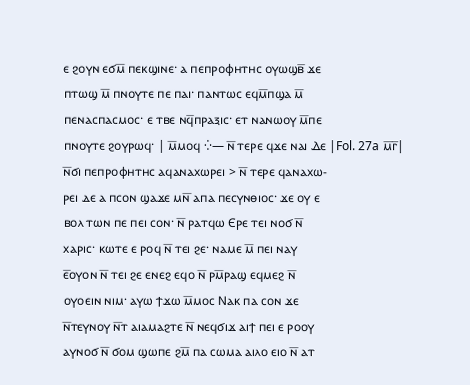ⲉ ϩⲟⲩⲛ ⲉϭⲙ̅ ⲡⲉⲕϣⲓⲛⲉ· ⲁ ⲡⲉⲡⲣⲟⲫⲏⲧⲏⲥ ⲟⲩⲱϣⲃ̅ ϫⲉ
ⲡⲧⲱϣ ⲙ̅ ⲡⲛⲟⲩⲧⲉ ⲡⲉ ⲡⲁⲓ· ⲡⲁⲛⲧⲱⲥ ⲉϥⲙ̅ⲡϣⲁ ⲙ̅
ⲡⲉⲛⲁⲥⲡⲁⲥⲙⲟⲥ· ⲉ ⲧⲃⲉ ⲛϥ̅ⲡⲣⲁⲝⲓⲥ· ⲉⲧ ⲛⲁⲛⲱⲟⲩ ⲙ̅ⲡⲉ
ⲡⲛⲟⲩⲧⲉ ϩⲟⲩⲣⲱϥ· | ⲙ̅ⲙⲟϥ ⁛— ⲛ̅ ⲧⲉⲣⲉ ϥϫⲉ ⲛⲁⲓ Ⲇⲉ |Fol. 27a ⲙ̅ⲅ̅|
ⲛ̅ϭⲓ ⲡⲉⲡⲣⲟⲫⲏⲧⲏⲥ ⲁϥⲁⲛⲁⲭⲱⲣⲉⲓ > ⲛ̅ ⲧⲉⲣⲉ ϥⲁⲛⲁⲭⲱ‐
ⲣⲉⲓ ⲇⲉ ⲁ ⲡⲥⲟⲛ ϣⲁϫⲉ ⲙⲛ̅ ⲁⲡⲁ ⲡⲉⲥⲩⲛⲑⲓⲟⲥ· ϫⲉ ⲟⲩ ⲉ
ⲃⲟⲗ ⲧⲱⲛ ⲡⲉ ⲡⲉⲓ ⲥⲟⲛ· ⲛ̅ ⲣⲁⲧϥⲱ Ⲉⲣⲉ ⲧⲉⲓ ⲛⲟϭ ⲛ̅
ⲭⲁⲣⲓⲥ· ⲕⲱⲧⲉ ⲉ ⲣⲟϥ ⲛ̅ ⲧⲉⲓ ϩⲉ· ⲛⲁⲙⲉ ⲙ̅ ⲡⲉⲓ ⲛⲁⲩ
ⲉ̅ⲟⲩⲟⲛ ⲛ̅ ⲧⲉⲓ ϩⲉ ⲉⲛⲉϩ ⲉϥⲟ ⲛ̅ ⲣⲙ̅ⲣⲁϣ ⲉϥⲙⲉϩ ⲛ̅
ⲟⲩⲟⲉⲓⲛ ⲛⲓⲙ· ⲁⲩⲱ ϯϫⲱ ⲙ̅ⲙⲟⲥ Ⲛⲁⲕ ⲡⲁ ⲥⲟⲛ ϫⲉ
ⲛ̅ⲧⲉⲩⲛⲟⲩ ⲛ̅ⲧ ⲁⲓⲁⲙⲁϩⲧⲉ ⲛ̅ ⲛⲉϥϭⲓϫ ⲁⲓϯ ⲡⲉⲓ ⲉ ⲣⲟⲟⲩ
ⲁⲩⲛⲟϭ ⲛ̅ ϭⲟⲙ ϣⲱⲡⲉ ϩⲙ̅ ⲡⲁ ⲥⲱⲙⲁ ⲁⲓⲗⲟ ⲉⲓⲟ ⲛ̅ ⲁⲧ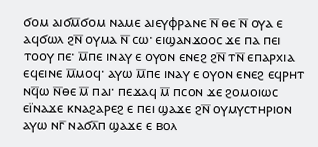ϭⲟⲙ ⲁⲓϭⲙ̅ϭⲟⲙ ⲛⲁⲙⲉ ⲁⲓⲉⲩⲫⲣⲁⲛⲉ ⲛ̅ ⲑⲉ ⲛ̅ ⲟⲩⲁ ⲉ
ⲁϥϭⲱⲗ ϩⲛ̅ ⲟⲩⲙⲁ ⲛ̅ ⲥⲱ· ⲉⲓϣⲁⲛϫⲟⲟⲥ ϫⲉ ⲡⲁ ⲡⲉⲓ
ⲧⲟⲟⲩ ⲡⲉ· ⲙ̅ⲡⲉ ⲓⲛⲁⲩ ⲉ ⲟⲩⲟⲛ ⲉⲛⲉϩ ϩⲛ̅ ⲧⲛ̅ ⲉⲡⲁⲣⲭⲓⲁ
ⲉϥⲉⲓⲛⲉ ⲙ̅ⲙⲟϥ· ⲁⲩⲱ ⲙ̅ⲡⲉ ⲓⲛⲁⲩ ⲉ ⲟⲩⲟⲛ ⲉⲛⲉϩ ⲉϥⲣⲏⲧ
ⲛϥ̅ⲱ ⲛ̅ⲑⲉ ⲙ̅ ⲡⲁⲓ· ⲡⲉϫⲁϥ ⲙ̅ ⲡⲥⲟⲛ ϫⲉ ϩⲟⲙⲟⲓⲱⲥ
ⲉⲓ̈ⲛⲁϫⲉ ⲕⲛⲁϩⲁⲣⲉϩ ⲉ ⲡⲉⲓ ϣⲁϫⲉ ϩⲛ̅ ⲟⲩⲙⲩⲥⲧⲏⲣⲓⲟⲛ
ⲁⲩⲱ ⲛⲅ̅ ⲛⲁϭⲗ̅ⲡ ϣⲁϫⲉ ⲉ ⲃⲟⲗ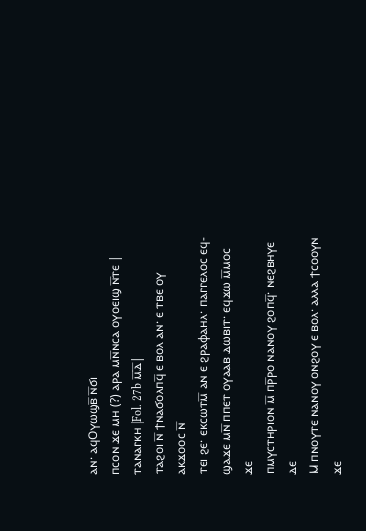ⲁⲛ· ⲁϥⲞⲩⲱϣⲃ̅ ⲛ̅ϭⲓ
ⲡⲥⲟⲛ ϫⲉ ⲙⲏ (?) ⲁⲣⲁ ⲙⲛ̅ⲛⲥⲁ ⲟⲩⲟⲉⲓϣ ⲛ̅ⲧⲉ | ⲧⲁⲛⲁⲅⲕⲏ |Fol. 27b ⲙ̅ⲇ̅|
ⲧⲁϩⲟⲓ ⲛ̅ ϯⲛⲁϭⲟⲗⲡϥ̅ ⲉ ⲃⲟⲗ ⲁⲛ· ⲉ ⲧⲃⲉ ⲟⲩ ⲁⲕϫⲟⲟⲥ ⲛ̅
ⲧⲉⲓ ϩⲉ· ⲉⲕⲥⲱⲧⲙ̅ ⲁⲛ ⲉ ϩⲣⲁⲫⲁⲏⲗ· ⲡⲁⲅⲅⲉⲗⲟⲥ ⲉϥ‐
ϣⲁϫⲉ ⲙⲛ̅ ⲡⲡⲉⲧ ⲟⲩⲁⲁⲃ ⲇⲱⲃⲓⲧ· ⲉϥϫⲱ ⲙ̅ⲙⲟⲥ ϫⲉ
ⲡⲙⲩⲥⲧⲏⲣⲓⲟⲛ ⲙ̅ ⲡⲣ̅ⲣⲟ ⲛⲁⲛⲟⲩ ϩⲟⲡϥ̅· ⲛⲉϩⲃⲏⲩⲉ ⲇⲉ
Ⲙ ⲡⲛⲟⲩⲧⲉ ⲛⲁⲛⲟⲩ ⲟⲛϩⲟⲩ ⲉ ⲃⲟⲗ· ⲁⲗⲗⲁ ϯⲥⲟⲟⲩⲛ ϫⲉ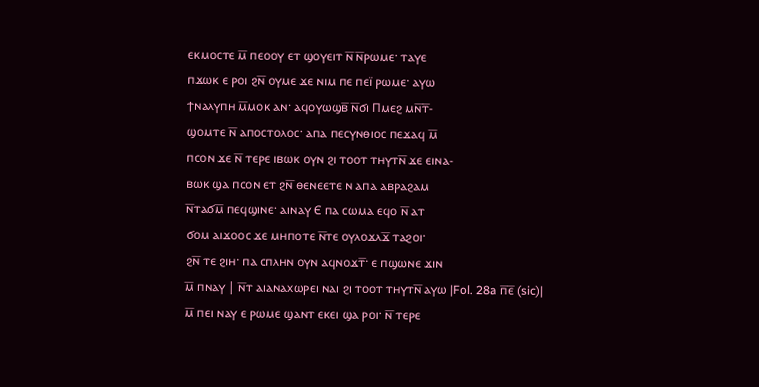ⲉⲕⲙⲟⲥⲧⲉ ⲙ̅ ⲡⲉⲟⲟⲩ ⲉⲧ ϣⲟⲩⲉⲓⲧ ⲛ̅ ⲛ̅ⲣⲱⲙⲉ· ⲧⲁⲩⲉ
ⲡϫⲱⲕ ⲉ ⲣⲟⲓ ϩⲛ̅ ⲟⲩⲙⲉ ϫⲉ ⲛⲓⲙ ⲡⲉ ⲡⲉⲓ̈ ⲣⲱⲙⲉ· ⲁⲩⲱ
ϯⲛⲁⲗⲩⲡⲏ ⲙ̅ⲙⲟⲕ ⲁⲛ· ⲁϥⲟⲩⲱϣⲃ̅ ⲛ̅ϭⲓ Ⲡⲙⲉϩ ⲙⲛ̅ⲧ̅‐
ϣⲟⲙⲧⲉ ⲛ̅ ⲁⲡⲟⲥⲧⲟⲗⲟⲥ· ⲁⲡⲁ ⲡⲉⲥⲩⲛⲑⲓⲟⲥ ⲡⲉϫⲁϥ ⲙ̅
ⲡⲥⲟⲛ ϫⲉ ⲛ̅ ⲧⲉⲣⲉ ⲓⲃⲱⲕ ⲟⲩⲛ ϩⲓ ⲧⲟⲟⲧ ⲧⲏⲩⲧⲛ̅ ϫⲉ ⲉⲓⲛⲁ‐
ⲃⲱⲕ ϣⲁ ⲡⲥⲟⲛ ⲉⲧ ϩⲛ̅ ⲑⲉⲛⲉⲉⲧⲉ ⲛ ⲁⲡⲁ ⲁⲃⲣⲁϩⲁⲙ
ⲛ̅ⲧⲁϭⲙ̅ ⲡⲉϥϣⲓⲛⲉ· ⲁⲓⲛⲁⲩ Ⲉ ⲡⲁ ⲥⲱⲙⲁ ⲉϥⲟ ⲛ̅ ⲁⲧ
ϭⲟⲙ ⲁⲓϫⲟⲟⲥ ϫⲉ ⲙⲏⲡⲟⲧⲉ ⲛ̅ⲧⲉ ⲟⲩⲗⲟϫⲗϫ̅ ⲧⲁϩⲟⲓ·
ϩⲛ̅ ⲧⲉ ϩⲓⲏ· ⲡⲁ ⲥⲡⲗⲏⲛ ⲟⲩⲛ ⲁϥⲛⲟϫⲧ̅· ⲉ ⲡϣⲱⲛⲉ ϫⲓⲛ
ⲙ̅ ⲡⲛⲁⲩ | ⲛ̅ⲧ ⲁⲓⲁⲛⲁⲭⲱⲣⲉⲓ ⲛⲁⲓ ϩⲓ ⲧⲟⲟⲧ ⲧⲏⲩⲧⲛ̅ ⲁⲩⲱ |Fol. 28a ⲡ̅ⲉ̅ (sic)|
ⲙ̅ ⲡⲉⲓ ⲛⲁⲩ ⲉ ⲣⲱⲙⲉ ϣⲁⲛⲧ ⲉⲕⲉⲓ ϣⲁ ⲣⲟⲓ· ⲛ̅ ⲧⲉⲣⲉ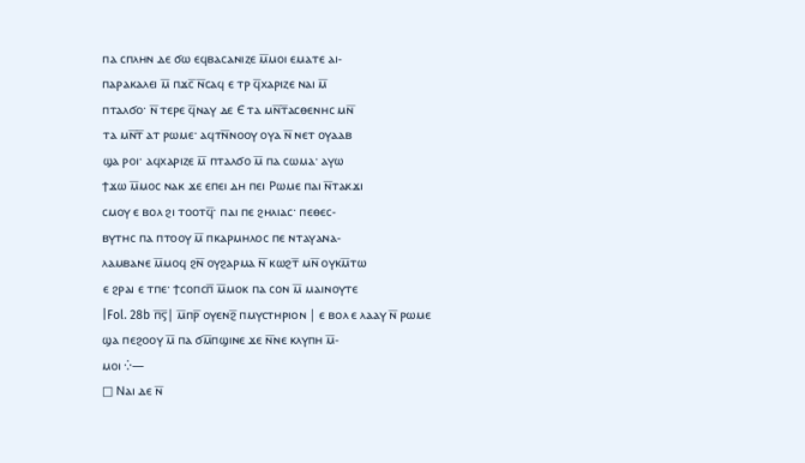ⲡⲁ ⲥⲡⲗⲏⲛ ⲇⲉ ϭⲱ ⲉϥⲃⲁⲥⲁⲛⲓⲍⲉ ⲙ̅ⲙⲟⲓ ⲉⲙⲁⲧⲉ ⲁⲓ‐
ⲡⲁⲣⲁⲕⲁⲗⲉⲓ ⲙ̅ ⲡϫⲥ̅ ⲛ̅ⲥⲁϥ ⲉ ⲧⲣ ϥ̅ⲭⲁⲣⲓⲍⲉ ⲛⲁⲓ ⲙ̅
ⲡⲧⲁⲗϭⲟ· ⲛ̅ ⲧⲉⲣⲉ ϥ̅ⲛⲁⲩ ⲇⲉ Ⲉ ⲧⲁ ⲙⲛ̅ⲧ̅ⲁⲥⲑⲉⲛⲏⲥ ⲙⲛ̅
ⲧⲁ ⲙⲛ̅ⲧ̅ ⲁⲧ ⲣⲱⲙⲉ· ⲁϥⲧⲛ̅ⲛⲟⲟⲩ ⲟⲩⲁ ⲛ̅ ⲛⲉⲧ ⲟⲩⲁⲁⲃ
ϣⲁ ⲣⲟⲓ· ⲁϥⲭⲁⲣⲓⲍⲉ ⲙ̅ ⲡⲧⲁⲗϭⲟ ⲙ̅ ⲡⲁ ⲥⲱⲙⲁ· ⲁⲩⲱ
ϯϫⲱ ⲙ̅ⲙⲟⲥ ⲛⲁⲕ ϫⲉ ⲉⲡⲉⲓ ⲇⲏ ⲡⲉⲓ Ⲣⲱⲙⲉ ⲡⲁⲓ ⲛ̅ⲧⲁⲕϫⲓ
ⲥⲙⲟⲩ ⲉ ⲃⲟⲗ ϩⲓ ⲧⲟⲟⲧϥ̅· ⲡⲁⲓ ⲡⲉ ϩⲏⲗⲓⲁⲥ· ⲡⲉⲑⲉⲥ‐
ⲃⲩⲧⲏⲥ ⲡⲁ ⲡⲧⲟⲟⲩ ⲙ̅ ⲡⲕⲁⲣⲙⲏⲗⲟⲥ ⲡⲉ ⲛⲧⲁⲩⲁⲛⲁ‐
ⲗⲁⲙⲃⲁⲛⲉ ⲙ̅ⲙⲟϥ ϩⲛ̅ ⲟⲩϩⲁⲣⲙⲁ ⲛ̅ ⲕⲱϩⲧ̅ ⲙⲛ̅ ⲟⲩⲕⲙ̅ⲧⲱ
ⲉ ϩⲣⲁⲓ ⲉ ⲧⲡⲉ· ϯⲥⲟⲡⲥⲡ̅ ⲙ̅ⲙⲟⲕ ⲡⲁ ⲥⲟⲛ ⲙ̅ ⲙⲁⲓⲛⲟⲩⲧⲉ
|Fol. 28b ⲡ̅ⲋ̅| ⲙ̅ⲡⲣ̅ ⲟⲩⲉⲛϩ̅ ⲡⲙⲩⲥⲧⲏⲣⲓⲟⲛ | ⲉ ⲃⲟⲗ ⲉ ⲗⲁⲁⲩ ⲛ̅ ⲣⲱⲙⲉ
ϣⲁ ⲡⲉϩⲟⲟⲩ ⲙ̅ ⲡⲁ ϭⲙ̅ⲡϣⲓⲛⲉ ϫⲉ ⲛ̅ⲛⲉ ⲕⲗⲩⲡⲏ ⲙ̅‐
ⲙⲟⲓ ⁛—
□ Ⲛⲁⲓ ⲇⲉ ⲛ̅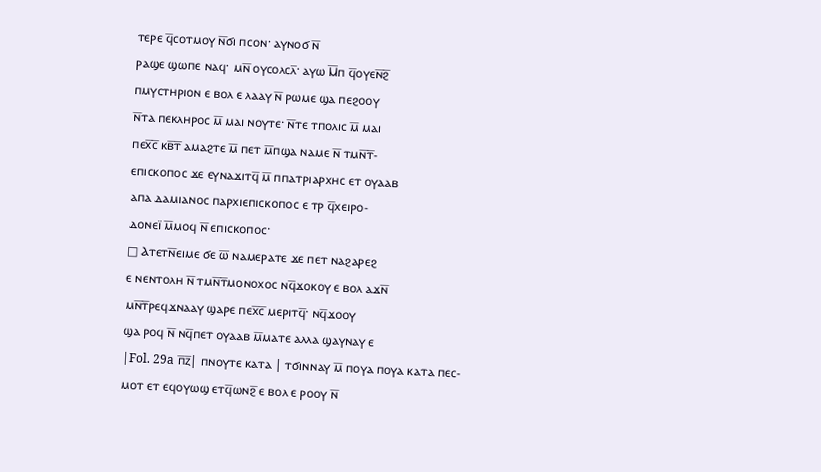ⲧⲉⲣⲉ ϥ̅ⲥⲟⲧⲙⲟⲩ ⲛ̅ϭⲓ ⲡⲥⲟⲛ· ⲁⲩⲛⲟϭ ⲛ̅
ⲣⲁϣⲉ ϣⲱⲡⲉ ⲛⲁϥ· ⲙⲛ̅ ⲟⲩⲥⲟⲗⲥⲗ̅· ⲁⲩⲱ Ⲙ̅ⲡ ϥ̅ⲟⲩⲉⲛ̅ϩ̅
ⲡⲙⲩⲥⲧⲏⲣⲓⲟⲛ ⲉ ⲃⲟⲗ ⲉ ⲗⲁⲁⲩ ⲛ̅ ⲣⲱⲙⲉ ϣⲁ ⲡⲉϩⲟⲟⲩ
ⲛ̅ⲧⲁ ⲡⲉⲕⲗⲏⲣⲟⲥ ⲙ̅ ⲙⲁⲓ ⲛⲟⲩⲧⲉ· ⲛ̅ⲧⲉ ⲧⲡⲟⲗⲓⲥ ⲙ̅ ⲙⲁⲓ
ⲡⲉⲭ̅ⲥ̅ ⲕⲃ̅ⲧ̅ ⲁⲙⲁϩⲧⲉ ⲙ̅ ⲡⲉⲧ ⲙ̅ⲡϣⲁ ⲛⲁⲙⲉ ⲛ̅ ⲧⲙⲛ̅ⲧ̅‐
ⲉⲡⲓⲥⲕⲟⲡⲟⲥ ϫⲉ ⲉⲩⲛⲁϫⲓⲧϥ̅ ⲙ̅ ⲡⲡⲁⲧⲣⲓⲁⲣⲭⲏⲥ ⲉⲧ ⲟⲩⲁⲁⲃ
ⲁⲡⲁ ⲇⲁⲙⲓⲁⲛⲟⲥ ⲡⲁⲣⲭⲓⲉⲡⲓⲥⲕⲟⲡⲟⲥ ⲉ ⲧⲣ ϥ̅ⲭⲉⲓⲣⲟ‐
ⲇⲟⲛⲉⲓ̈ ⲙ̅ⲙⲟϥ ⲛ̅ ⲉⲡⲓⲥⲕⲟⲡⲟⲥ·
□ Ⲁⲧⲉⲧⲛ̅ⲉⲓⲙⲉ ϭⲉ ⲱ̅ ⲛⲁⲙⲉⲣⲁⲧⲉ ϫⲉ ⲡⲉⲧ ⲛⲁϩⲁⲣⲉϩ
ⲉ ⲛⲉⲛⲧⲟⲗⲏ ⲛ̅ ⲧⲙⲛ̅ⲧ̅ⲙⲟⲛⲟⲭⲟⲥ ⲛϥ̅ϫⲟⲕⲟⲩ ⲉ ⲃⲟⲗ ⲁϫⲛ̅
ⲙⲛ̅ⲧ̅ⲣⲉϥϫⲛⲁⲁⲩ ϣⲁⲣⲉ ⲡⲉⲭ̅ⲥ̅ ⲙⲉⲣⲓⲧϥ̅· ⲛϥ̅ϫⲟⲟⲩ
ϣⲁ ⲣⲟϥ ⲛ̅ ⲛϥ̅ⲡⲉⲧ ⲟⲩⲁⲁⲃ ⲙ̅ⲙⲁⲧⲉ ⲁⲗⲗⲁ ϣⲁⲩⲛⲁⲩ ⲉ
|Fol. 29a ⲡ̅ⲍ̅| ⲡⲛⲟⲩⲧⲉ ⲕⲁⲧⲁ | ⲧϭⲓⲛⲛⲁⲩ ⲙ̅ ⲡⲟⲩⲁ ⲡⲟⲩⲁ ⲕⲁⲧⲁ ⲡⲉⲥ‐
ⲙⲟⲧ ⲉⲧ ⲉϥⲟⲩⲱϣ ⲉⲧϥ̅ⲱⲛϩ̅ ⲉ ⲃⲟⲗ ⲉ ⲣⲟⲟⲩ ⲛ̅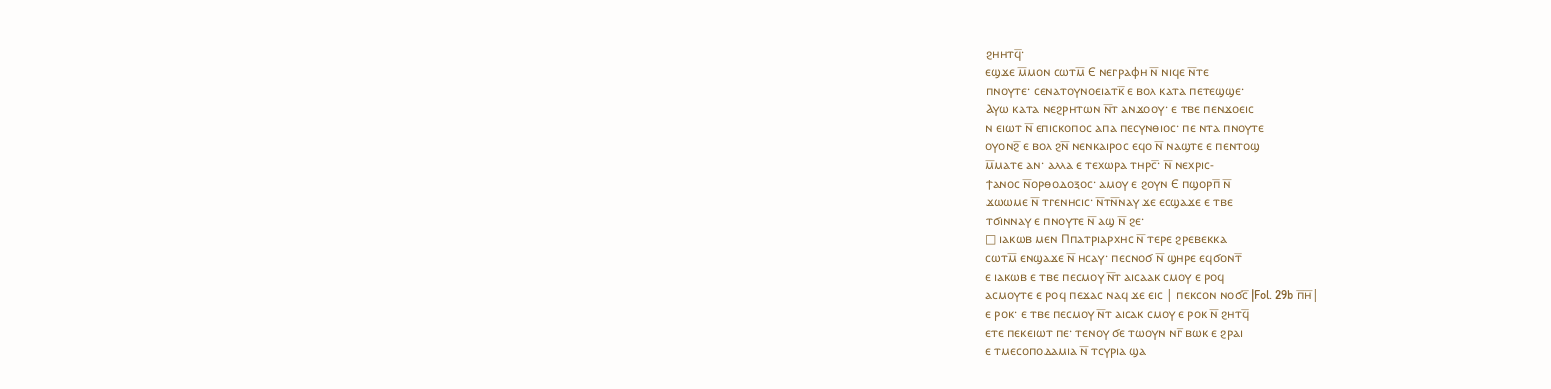ϩⲏⲏⲧϥ̅·
ⲉϣϫⲉ ⲙ̅ⲙⲟⲛ ⲥⲱⲧⲙ̅ Ⲉ ⲛⲉⲅⲣⲁⲫⲏ ⲛ̅ ⲛⲓϥⲉ ⲛ̅ⲧⲉ
ⲡⲛⲟⲩⲧⲉ· ⲥⲉⲛⲁⲧⲟⲩⲛⲟⲉⲓⲁⲧⲕ̅ ⲉ ⲃⲟⲗ ⲕⲁⲧⲁ ⲡⲉⲧⲉϣϣⲉ·
Ⲁⲩⲱ ⲕⲁⲧⲁ ⲛⲉϩⲣⲏⲧⲱⲛ ⲛ̅ⲧ ⲁⲛϫⲟⲟⲩ· ⲉ ⲧⲃⲉ ⲡⲉⲛϫⲟⲉⲓⲥ
ⲛ ⲉⲓⲱⲧ ⲛ̅ ⲉⲡⲓⲥⲕⲟⲡⲟⲥ ⲁⲡⲁ ⲡⲉⲥⲩⲛⲑⲓⲟⲥ· ⲡⲉ ⲛⲧⲁ ⲡⲛⲟⲩⲧⲉ
ⲟⲩⲟⲛϩ̅ ⲉ ⲃⲟⲗ ϩⲛ̅ ⲛⲉⲛⲕⲁⲓⲣⲟⲥ ⲉϥⲟ ⲛ̅ ⲛⲁϣⲧⲉ ⲉ ⲡⲉⲛⲧⲟϣ
ⲙ̅ⲙⲁⲧⲉ ⲁⲛ· ⲁⲗⲗⲁ ⲉ ⲧⲉⲭⲱⲣⲁ ⲧⲏⲣⲥ̅· ⲛ̅ ⲛⲉⲭⲣⲓⲥ‐
ϯⲁⲛⲟⲥ ⲛ̅ⲟⲣⲑⲟⲇⲟⲝⲟⲥ· ⲁⲙⲟⲩ ⲉ ϩⲟⲩⲛ Ⲉ ⲡϣⲟⲣⲡ̅ ⲛ̅
ϫⲱⲱⲙⲉ ⲛ̅ ⲧⲅⲉⲛⲏⲥⲓⲥ· ⲛ̅ⲧⲛ̅ⲛⲁⲩ ϫⲉ ⲉⲥϣⲁϫⲉ ⲉ ⲧⲃⲉ
ⲧϭⲓⲛⲛⲁⲩ ⲉ ⲡⲛⲟⲩⲧⲉ ⲛ̅ ⲁϣ ⲛ̅ ϩⲉ·
□ ⲓⲁⲕⲱⲃ ⲙⲉⲛ Ⲡⲡⲁⲧⲣⲓⲁⲣⲭⲏⲥ ⲛ̅ ⲧⲉⲣⲉ ϩⲣⲉⲃⲉⲕⲕⲁ
ⲥⲱⲧⲙ̅ ⲉⲛϣⲁϫⲉ ⲛ̅ ⲏⲥⲁⲩ· ⲡⲉⲥⲛⲟϭ ⲛ̅ ϣⲏⲣⲉ ⲉϥϭⲟⲛⲧ̅
ⲉ ⲓⲁⲕⲱⲃ ⲉ ⲧⲃⲉ ⲡⲉⲥⲙⲟⲩ ⲛ̅ⲧ ⲁⲓⲥⲁⲁⲕ ⲥⲙⲟⲩ ⲉ ⲣⲟϥ
ⲁⲥⲙⲟⲩⲧⲉ ⲉ ⲣⲟϥ ⲡⲉϫⲁⲥ ⲛⲁϥ ϫⲉ ⲉⲓⲥ | ⲡⲉⲕⲥⲟⲛ ⲛⲟϭⲥ̅ |Fol. 29b ⲡ̅ⲏ̅|
ⲉ ⲣⲟⲕ· ⲉ ⲧⲃⲉ ⲡⲉⲥⲙⲟⲩ ⲛ̅ⲧ ⲁⲓⲥⲁⲕ ⲥⲙⲟⲩ ⲉ ⲣⲟⲕ ⲛ̅ ϩⲏⲧϥ̅
ⲉⲧⲉ ⲡⲉⲕⲉⲓⲱⲧ ⲡⲉ· ⲧⲉⲛⲟⲩ ϭⲉ ⲧⲱⲟⲩⲛ ⲛⲅ̅ ⲃⲱⲕ ⲉ ϩⲣⲁⲓ
ⲉ ⲧⲙⲉⲥⲟⲡⲟⲇⲁⲙⲓⲁ ⲛ̅ ⲧⲥⲩⲣⲓⲁ ϣⲁ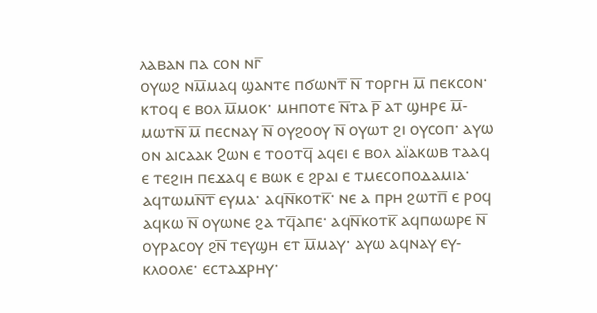ⲗⲁⲃⲁⲛ ⲡⲁ ⲥⲟⲛ ⲛⲅ̅
ⲟⲩⲱϩ ⲛⲙ̅ⲙⲁϥ ϣⲁⲛⲧⲉ ⲡϭⲱⲛⲧ̅ ⲛ̅ ⲧⲟⲣⲅⲏ ⲙ̅ ⲡⲉⲕⲥⲟⲛ·
ⲕⲧⲟϥ ⲉ ⲃⲟⲗ ⲙ̅ⲙⲟⲕ· ⲙⲏⲡⲟⲧⲉ ⲛ̅ⲧⲁ ⲣ̅ ⲁⲧ ϣⲏⲣⲉ ⲙ̅‐
ⲙⲱⲧⲛ̅ ⲙ̅ ⲡⲉⲥⲛⲁⲩ ⲛ̅ ⲟⲩϩⲟⲟⲩ ⲛ̅ ⲟⲩⲱⲧ ϩⲓ ⲟⲩⲥⲟⲡ· ⲁⲩⲱ
ⲟⲛ ⲁⲓⲥⲁⲁⲕ Ϩⲱⲛ ⲉ ⲧⲟⲟⲧϥ̅ ⲁϥⲉⲓ ⲉ ⲃⲟⲗ ⲁⲓ̈ⲁⲕⲱⲃ ⲧⲁⲁϥ
ⲉ ⲧⲉϩⲓⲏ ⲡⲉϫⲁϥ ⲉ ⲃⲱⲕ ⲉ ϩⲣⲁⲓ ⲉ ⲧⲙⲉⲥⲟⲡⲟⲇⲁⲙⲓⲁ·
ⲁϥⲧⲱⲙⲛ̅ⲧ̅ ⲉⲩⲙⲁ· ⲁϥⲛ̅ⲕⲟⲧⲕ̅· ⲛⲉ ⲁ ⲡⲣⲏ ϩⲱⲧⲡ̅ ⲉ ⲣⲟϥ
ⲁϥⲕⲱ ⲛ̅ ⲟⲩⲱⲛⲉ ϩⲁ ⲧϥ̅ⲁⲡⲉ· ⲁϥⲛ̅ⲕⲟⲧⲕ̅ ⲁϥⲡⲱⲱⲣⲉ ⲛ̅
ⲟⲩⲣⲁⲥⲟⲩ ϩⲛ̅ ⲧⲉⲩϣⲏ ⲉⲧ ⲙ̅ⲙⲁⲩ· ⲁⲩⲱ ⲁϥⲛⲁⲩ ⲉⲩ‐
ⲕⲗⲟⲟⲗⲉ· ⲉⲥⲧⲁϫⲣⲏⲩ·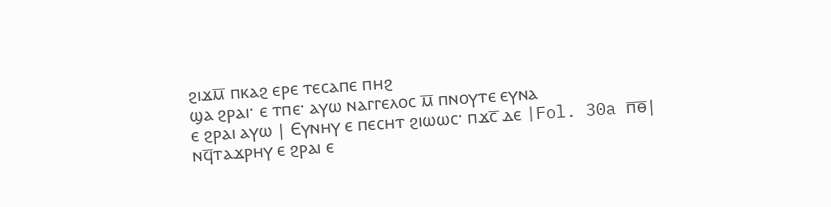ϩⲓϫⲙ̅ ⲡⲕⲁϩ ⲉⲣⲉ ⲧⲉⲥⲁⲡⲉ ⲡⲏϩ
ϣⲁ ϩⲣⲁⲓ· ⲉ ⲧⲡⲉ· ⲁⲩⲱ ⲛⲁⲅⲅⲉⲗⲟⲥ ⲙ̅ ⲡⲛⲟⲩⲧⲉ ⲉⲩⲛⲁ
ⲉ ϩⲣⲁⲓ ⲁⲩⲱ | Ⲉⲩⲛⲏⲩ ⲉ ⲡⲉⲥⲏⲧ ϩⲓⲱⲱⲥ· ⲡϫⲥ̅ ⲇⲉ |Fol. 30a ⲡ̅ⲑ̅|
ⲛϥ̅ⲧⲁϫⲣⲏⲩ ⲉ ϩⲣⲁⲓ ⲉ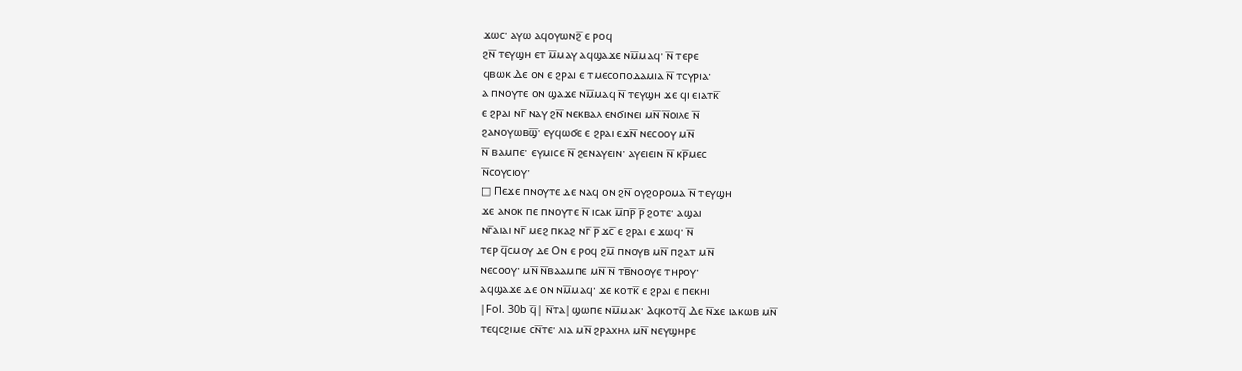ϫⲱⲥ· ⲁⲩⲱ ⲁϥⲟⲩⲱⲛϩ̅ ⲉ ⲣⲟϥ
ϩⲛ̅ ⲧⲉⲩϣⲏ ⲉⲧ ⲙ̅ⲙⲁⲩ ⲁϥϣⲁϫⲉ ⲛⲙ̅ⲙⲁϥ· ⲛ̅ ⲧⲉⲣⲉ
ϥⲃⲱⲕ Ⲇⲉ ⲟⲛ ⲉ ϩⲣⲁⲓ ⲉ ⲧⲙⲉⲥⲟⲡⲟⲇⲁⲙⲓⲁ ⲛ̅ ⲧⲥⲩⲣⲓⲁ·
ⲁ ⲡⲛⲟⲩⲧⲉ ⲟⲛ ϣⲁϫⲉ ⲛⲙ̅ⲙⲁϥ ⲛ̅ ⲧⲉⲩϣⲏ ϫⲉ ϥⲓ ⲉⲓⲁⲧⲕ̅
ⲉ ϩⲣⲁⲓ ⲛⲅ̅ ⲛⲁⲩ ϩⲛ̅ ⲛⲉⲕⲃⲁⲗ ⲉⲛϭⲓⲛⲉⲓ ⲙⲛ̅ ⲛ̅ⲟⲓⲗⲉ ⲛ̅
ϩⲁⲛⲟⲩⲱⲃϣ̅· ⲉⲩϥⲱϭⲉ ⲉ ϩⲣⲁⲓ ⲉϫⲛ̅ ⲛⲉⲥⲟⲟⲩ ⲙⲛ̅
ⲛ̅ ⲃⲁⲙⲡⲉ· ⲉⲩⲙⲓⲥⲉ ⲛ̅ ϩⲉⲛⲁⲩⲉⲓⲛ· ⲁⲩⲉⲓⲉⲓⲛ ⲛ̅ ⲕⲣ̅ⲙⲉⲥ
ⲛ̅ⲥⲟⲩⲥⲓⲟⲩ·
□ Ⲡⲉϫⲉ ⲡⲛⲟⲩⲧⲉ ⲇⲉ ⲛⲁϥ ⲟⲛ ϩⲛ̅ ⲟⲩϩⲟⲣⲟⲙⲁ ⲛ̅ ⲧⲉⲩϣⲏ
ϫⲉ ⲁⲛⲟⲕ ⲡⲉ ⲡⲛⲟⲩⲧⲉ ⲛ̅ ⲓⲥⲁⲕ ⲙ̅ⲡⲣ̅ ⲣ̅ ϩⲟⲧⲉ· ⲁϣⲁⲓ
ⲛⲅ̅ⲁⲓⲁⲓ ⲛⲅ̅ ⲙⲉϩ ⲡⲕⲁϩ ⲛⲅ̅ ⲣ̅ ϫⲥ̅ ⲉ ϩⲣⲁⲓ ⲉ ϫⲱϥ· ⲛ̅
ⲧⲉⲣ ϥ̅ⲥⲙⲟⲩ ⲇⲉ Ⲟⲛ ⲉ ⲣⲟϥ ϩⲙ̅ ⲡⲛⲟⲩⲃ ⲙⲛ̅ ⲡϩⲁⲧ ⲙⲛ̅
ⲛⲉⲥⲟⲟⲩ· ⲙⲛ̅ ⲛ̅ⲃⲁⲁⲙⲡⲉ ⲙⲛ̅ ⲛ̅ ⲧⲃ̅ⲛⲟⲟⲩⲉ ⲧⲏⲣⲟⲩ·
ⲁϥϣⲁϫⲉ ⲇⲉ ⲟⲛ ⲛⲙ̅ⲙⲁϥ· ϫⲉ ⲕⲟⲧⲕ̅ ⲉ ϩⲣⲁⲓ ⲉ ⲡⲉⲕⲏⲓ
|Fol. 30b ϥ̅| ⲛ̅ⲧⲁ|ϣⲱⲡⲉ ⲛⲙ̅ⲙⲁⲕ· Ⲁϥⲕⲟⲧϥ̅ Ⲇⲉ ⲛ̅ϫⲉ ⲓⲁⲕⲱⲃ ⲙⲛ̅
ⲧⲉϥⲥϩⲓⲙⲉ ⲥⲛ̅ⲧⲉ· ⲗⲓⲁ ⲙⲛ̅ ϩⲣⲁⲭⲏⲗ ⲙⲛ̅ ⲛⲉⲩϣⲏⲣⲉ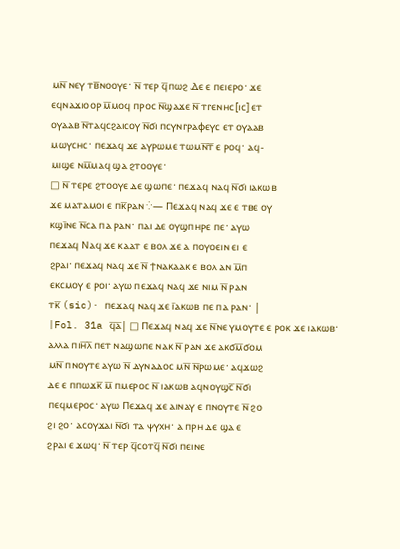ⲙⲛ̅ ⲛⲉⲩ ⲧⲃ̅ⲛⲟⲟⲩⲉ· ⲛ̅ ⲧⲉⲣ ϥ̅ⲡⲱϩ Ⲇⲉ ⲉ ⲡⲉⲓⲉⲣⲟ· ϫⲉ
ⲉϥⲛⲁϫⲓⲟⲟⲣ ⲙ̅ⲙⲟϥ ⲡⲣⲟⲥ ⲛ̅ϣⲁϫⲉ ⲛ̅ ⲧⲅⲉⲛⲏⲥ[ⲓⲥ] ⲉⲧ
ⲟⲩⲁⲁⲃ ⲛ̅ⲧⲁϥⲥϩⲁⲓⲥⲟⲩ ⲛ̅ϭⲓ ⲡⲥⲩⲛⲅⲣⲁⲫⲉⲩⲥ ⲉⲧ ⲟⲩⲁⲁⲃ
ⲙⲱⲩⲥⲏⲥ· ⲡⲉϫⲁϥ ϫⲉ ⲁⲩⲣⲱⲙⲉ ⲧⲱⲙⲛ̅ⲧ̅ ⲉ ⲣⲟϥ· ⲁϥ‐
ⲙⲓϣⲉ ⲛⲙ̅ⲙⲁϥ ϣⲁ ϩⲧⲟⲟⲩⲉ·
□ ⲛ̅ ⲧⲉⲣⲉ ϩⲧⲟⲟⲩⲉ ⲇⲉ ϣⲱⲡⲉ· ⲡⲉϫⲁϥ ⲛⲁϥ ⲛ̅ϭⲓ ⲓⲁⲕⲱⲃ
ϫⲉ ⲙⲁⲧⲁⲙⲟⲓ ⲉ ⲡⲕ̅ⲣⲁⲛ ⁛— Ⲡⲉϫⲁϥ ⲛⲁϥ ϫⲉ ⲉ ⲧⲃⲉ ⲟⲩ
ⲕϣⲓ̅ⲛⲉ ⲛ̅ⲥⲁ ⲡⲁ ⲣⲁⲛ· ⲡⲁⲓ ⲇⲉ ⲟⲩϣⲡⲏⲣⲉ ⲡⲉ· ⲁⲩⲱ
ⲡⲉϫⲁϥ Ⲛⲁϥ ϫⲉ ⲕⲁⲁⲧ ⲉ ⲃⲟⲗ ϫⲉ ⲁ ⲡⲟⲩⲟⲉⲓⲛ ⲉⲓ ⲉ
ϩⲣⲁⲓ· ⲡⲉϫⲁϥ ⲛⲁϥ ϫⲉ ⲛ̅ ϯⲛⲁⲕⲁⲁⲕ ⲉ ⲃⲟⲗ ⲁⲛ ⲙ̅ⲡ
ⲉⲕⲥⲙⲟⲩ ⲉ ⲣⲟⲓ· ⲁⲩⲱ ⲡⲉϫⲁϥ ⲛⲁϥ ϫⲉ ⲛⲓⲙ ⲛ̅ ⲣⲁⲛ
ⲧⲕ̅ (sic)· ⲡⲉϫⲁϥ ⲛⲁϥ ϫⲉ ⲓ̅ⲁⲕⲱⲃ ⲡⲉ ⲡⲁ ⲣⲁⲛ· |
|Fol. 31a ϥ̅ⲁ̅| □ Ⲡⲉϫⲁϥ ⲛⲁϥ ϫⲉ ⲛ̅ⲛⲉ ⲩⲙⲟⲩⲧⲉ ⲉ ⲣⲟⲕ ϫⲉ ⲓⲁⲕⲱⲃ·
ⲁⲗⲗⲁ ⲡⲓⲏ̅ⲗ̅ ⲡⲉⲧ ⲛⲁϣⲱⲡⲉ ⲛⲁⲕ ⲛ̅ ⲣⲁⲛ ϫⲉ ⲁⲕϭⲙ̅ϭⲟⲙ
ⲙⲛ̅ ⲡⲛⲟⲩⲧⲉ ⲁⲩⲱ ⲛ̅ ⲇⲩⲛⲁⲇⲟⲥ ⲙⲛ̅ ⲛ̅ⲣⲱⲙⲉ· ⲁϥϫⲱϩ
ⲇⲉ ⲉ ⲡⲡⲱϫⲕ̅ ⲙ̅ ⲡⲙⲉⲣⲟⲥ ⲛ̅ ⲓⲁⲕⲱⲃ ⲁϥⲛⲟⲩϣⲥ̅ ⲛ̅ϭⲓ
ⲡⲉϥⲙⲉⲣⲟⲥ· ⲁⲩⲱ Ⲡⲉϫⲁϥ ϫⲉ ⲁⲓⲛⲁⲩ ⲉ ⲡⲛⲟⲩⲧⲉ ⲛ̅ ϩⲟ
ϩⲓ ϩⲟ· ⲁⲥⲟⲩϫⲁⲓ ⲛ̅ϭⲓ ⲧⲁ ⲯⲩⲭⲏ· ⲁ ⲡⲣⲏ ⲇⲉ ϣⲁ ⲉ
ϩⲣⲁⲓ ⲉ ϫⲱϥ· ⲛ̅ ⲧⲉⲣ ϥ̅ⲥⲟⲧϥ̅ ⲛ̅ϭⲓ ⲡⲉⲓⲛⲉ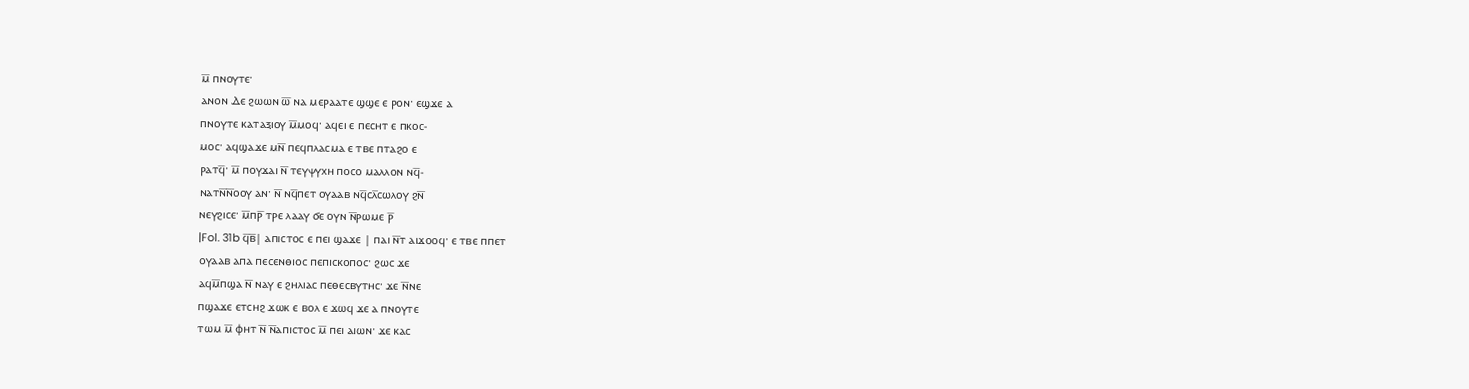ⲙ̅ ⲡⲛⲟⲩⲧⲉ·
ⲁⲛⲟⲛ Ⲇⲉ ϩⲱⲱⲛ ⲱ̅ ⲛⲁ ⲙⲉⲣⲁⲁⲧⲉ ϣϣⲉ ⲉ ⲣⲟⲛ· ⲉϣϫⲉ ⲁ
ⲡⲛⲟⲩⲧⲉ ⲕⲁⲧⲁⲝⲓⲟⲩ ⲙ̅ⲙⲟϥ· ⲁϥⲉⲓ ⲉ ⲡⲉⲥⲏⲧ ⲉ ⲡⲕⲟⲥ‐
ⲙⲟⲥ· ⲁϥϣⲁϫⲉ ⲙⲛ̅ ⲡⲉϥⲡⲗⲁⲥⲙⲁ ⲉ ⲧⲃⲉ ⲡⲧⲁϩⲟ ⲉ
ⲣⲁⲧϥ̅· ⲙ̅ ⲡⲟⲩϫⲁⲓ ⲛ̅ ⲧⲉⲩⲯⲩⲭⲏ ⲡⲟⲥⲟ ⲙⲁⲗⲗⲟⲛ ⲛϥ̅‐
ⲛⲁⲧⲛ̅ⲛ̅ⲟⲟⲩ ⲁⲛ· ⲛ̅ ⲛϥ̅ⲡⲉⲧ ⲟⲩⲁⲁⲃ ⲛϥ̅ⲥⲗ̅ⲥⲱⲗⲟⲩ ϩⲛ̅
ⲛⲉⲩϩⲓⲥⲉ· ⲙ̅ⲡⲣ̅ ⲧⲣⲉ ⲗⲁⲁⲩ ϭⲉ ⲟⲩⲛ ⲛ̅ⲣⲱⲙⲉ ⲣ̅
|Fol. 31b ϥ̅ⲃ̅| ⲁⲡⲓⲥⲧⲟⲥ ⲉ ⲡⲉⲓ ϣⲁϫⲉ | ⲡⲁⲓ ⲛ̅ⲧ ⲁⲓϫⲟⲟϥ· ⲉ ⲧⲃⲉ ⲡⲡⲉⲧ
ⲟⲩⲁⲁⲃ ⲁⲡⲁ ⲡⲉⲥⲉⲛⲑⲓⲟⲥ ⲡⲉⲡⲓⲥⲕⲟⲡⲟⲥ· ϩⲱⲥ ϫⲉ
ⲁϥⲙ̅ⲡϣⲁ ⲛ̅ ⲛⲁⲩ ⲉ ϩⲏⲗⲓⲁⲥ ⲡⲉⲑⲉⲥⲃⲩⲧⲏⲥ· ϫⲉ ⲛ̅ⲛⲉ
ⲡϣⲁϫⲉ ⲉⲧⲥⲏϩ ϫⲱⲕ ⲉ ⲃⲟⲗ ⲉ ϫⲱϥ ϫⲉ ⲁ ⲡⲛⲟⲩⲧⲉ
ⲧⲱⲙ ⲙ̅ ⲫⲏⲧ ⲛ̅ ⲛ̅ⲁⲡⲓⲥⲧⲟⲥ ⲙ̅ ⲡⲉⲓ ⲁⲓⲱⲛ· ϫⲉ ⲕⲁⲥ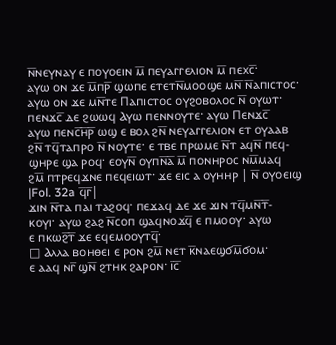ⲛ̅ⲛⲉⲩⲛⲁⲩ ⲉ ⲡⲟⲩⲟⲉⲓⲛ ⲙ̅ ⲡⲉⲩⲁⲅⲅⲉⲗⲓⲟⲛ ⲙ̅ ⲡⲉⲭⲥ̅·
ⲁⲩⲱ ⲟⲛ ϫⲉ ⲙ̅ⲡⲣ̅ ϣⲱⲡⲉ ⲉⲧⲉⲧⲛ̅ⲙⲟⲟϣⲉ ⲙⲛ̅ ⲛ̅ⲁⲡⲓⲥⲧⲟⲥ·
ⲁⲩⲱ ⲟⲛ ϫⲉ ⲙⲛ̅ⲧⲉ Ⲡⲁⲡⲓⲥⲧⲟⲥ ⲟⲩϩⲟⲃⲟⲗⲟⲥ ⲛ̅ ⲟⲩⲱⲧ·
ⲡⲉⲛϫⲥ̅ ⲇⲉ ϩⲱⲱϥ Ⲁⲩⲱ ⲡⲉⲛⲛⲟⲩⲧⲉ· ⲁⲩⲱ Ⲡⲉⲛϫⲥ̅
ⲁⲩⲱ ⲡⲉⲛⲥ̅ⲏ̅ⲣ̅ ⲱϣ ⲉ ⲃⲟⲗ ϩⲛ̅ ⲛⲉⲩⲁⲅⲅⲉⲗⲓⲟⲛ ⲉⲧ ⲟⲩⲁⲁⲃ
ϩⲛ̅ ⲧϥ̅ⲧⲁⲡⲣⲟ ⲛ̅ ⲛⲟⲩⲧⲉ· ⲉ ⲧⲃⲉ ⲡⲣⲱⲙⲉ ⲛ̅ⲧ ⲁϥⲛ̅ ⲡⲉϥ‐
ϣⲏⲣⲉ ϣⲁ ⲣⲟϥ· ⲉⲟⲩⲛ̅ ⲟⲩⲡⲛ̅ⲁ̅ ⲙ̅ ⲡⲟⲛⲏⲣⲟⲥ ⲛⲙ̅ⲙⲁϥ
ϩⲙ̅ ⲡⲧⲣⲉϥϫⲛⲉ ⲡⲉϥⲉⲓⲱⲧ· ϫⲉ ⲉⲓⲥ ⲁ ⲟⲩⲏⲏⲣ | ⲛ̅ ⲟⲩⲟⲉⲓϣ |Fol. 32a ϥ̅ⲅ̅|
ϫⲓⲛ ⲛ̅ⲧⲁ ⲡⲁⲓ ⲧⲁϩⲟϥ· ⲡⲉϫⲁϥ ⲇⲉ ϫⲉ ϫⲓⲛ ⲧϥ̅ⲙⲛ̅ⲧ̅‐
ⲕⲟⲩⲓ· ⲁⲩⲱ ϩⲁϩ ⲛ̅ⲥⲟⲡ ϣⲁϥⲛⲟϫϥ̅ ⲉ ⲡⲙⲟⲟⲩ· ⲁⲩⲱ
ⲉ ⲡⲕⲱϩ̅ⲧ̅ ϫⲉ ⲉϥⲉⲙⲟⲟⲩⲧϥ̅·
□ Ⲁⲗⲗⲁ ⲃⲟⲏⲑⲉⲓ ⲉ ⲣⲟⲛ ϩⲙ̅ ⲛⲉⲧ ⲕ̅ⲛⲁⲉϣϭⲙ̅ϭⲟⲙ·
ⲉ ⲁⲁϥ ⲛⲅ̅ ϣⲛ̅ ϩⲧⲏⲕ ϩⲁⲣⲟⲛ· ⲓ̅ⲥ̅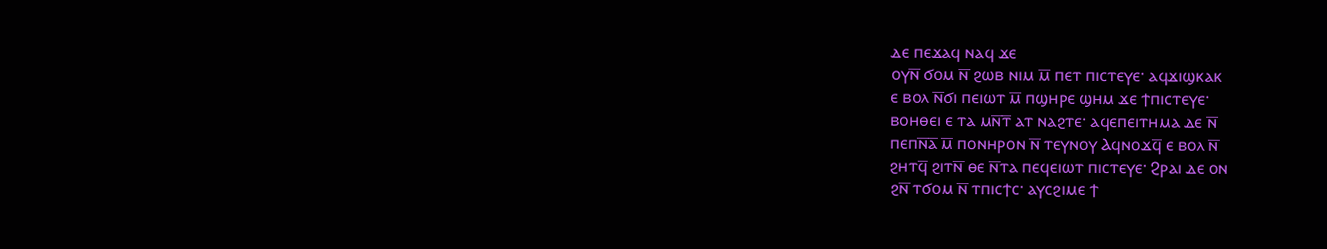ⲇⲉ ⲡⲉϫⲁϥ ⲛⲁϥ ϫⲉ
ⲟⲩⲛ̅ ϭⲟⲙ ⲛ̅ ϩⲱⲃ ⲛⲓⲙ ⲙ̅ ⲡⲉⲧ ⲡⲓⲥⲧⲉⲩⲉ· ⲁϥϫⲓϣⲕⲁⲕ
ⲉ ⲃⲟⲗ ⲛ̅ϭⲓ ⲡⲉⲓⲱⲧ ⲙ̅ ⲡϣⲏⲣⲉ ϣⲏⲙ ϫⲉ ϯⲡⲓⲥⲧⲉⲩⲉ·
ⲃⲟⲏⲑⲉⲓ ⲉ ⲧⲁ ⲙⲛ̅ⲧ̅ ⲁⲧ ⲛⲁϩⲧⲉ· ⲁϥⲉⲡⲉⲓⲧⲏⲙⲁ ⲇⲉ ⲛ̅
ⲡⲉⲡⲛ̅ⲁ̅ ⲙ̅ ⲡⲟⲛⲏⲣⲟⲛ ⲛ̅ ⲧⲉⲩⲛⲟⲩ Ⲁϥⲛⲟϫϥ̅ ⲉ ⲃⲟⲗ ⲛ̅
ϩⲏⲧϥ̅ ϩⲓⲧⲛ̅ ⲑⲉ ⲛ̅ⲧⲁ ⲡⲉϥⲉⲓⲱⲧ ⲡⲓⲥⲧⲉⲩⲉ· Ϩⲣⲁⲓ ⲇⲉ ⲟⲛ
ϩⲛ̅ ⲧϭⲟⲙ ⲛ̅ ⲧⲡⲓⲥϯⲥ· ⲁⲩⲥϩⲓⲙⲉ ϯ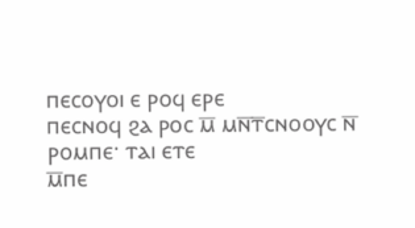ⲡⲉⲥⲟⲩⲟⲓ ⲉ ⲣⲟϥ ⲉⲣⲉ
ⲡⲉⲥⲛⲟϥ ϩⲁ ⲣⲟⲥ ⲙ̅ ⲙⲛ̅ⲧ̅ⲥⲛⲟⲟⲩⲥ ⲛ̅ ⲣⲟⲙⲡⲉ· ⲧⲁⲓ ⲉⲧⲉ
ⲙ̅ⲡⲉ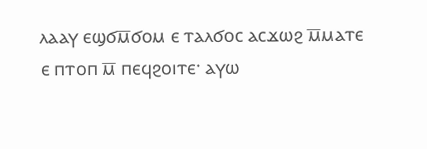ⲗⲁⲁⲩ ⲉϣϭⲙ̅ϭⲟⲙ ⲉ ⲧⲁⲗϭⲟⲥ ⲁⲥϫⲱϩ ⲙ̅ⲙⲁⲧⲉ
ⲉ ⲡⲧⲟⲡ ⲙ̅ ⲡⲉϥϩⲟⲓⲧⲉ· ⲁⲩⲱ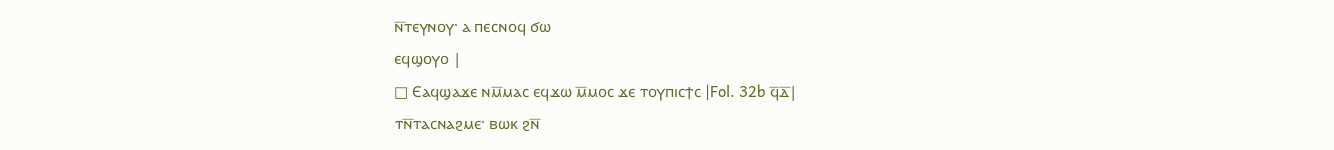ⲛ̅ⲧⲉⲩⲛⲟⲩ· ⲁ ⲡⲉⲥⲛⲟϥ ϭⲱ
ⲉϥϣⲟⲩⲟ |
□ Ⲉⲁϥϣⲁϫⲉ ⲛⲙ̅ⲙⲁⲥ ⲉϥϫⲱ ⲙ̅ⲙⲟⲥ ϫⲉ ⲧⲟⲩⲡⲓⲥϯⲥ |Fol. 32b ϥ̅ⲇ̅|
ⲧⲛ̅ⲧⲁⲥⲛⲁϩⲙⲉ· ⲃⲱⲕ ϩⲛ̅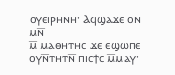ⲟⲩⲉⲓⲣⲏⲛⲏ· Ⲁϥϣⲁϫⲉ ⲟⲛ ⲙⲛ̅
ⲙ̅ ⲙⲁⲑⲏⲧⲏⲥ ϫⲉ ⲉϣⲱⲡⲉ ⲟⲩⲛ̅ⲧⲏⲧⲛ̅ ⲡⲓⲥϯⲥ ⲙ̅ⲙⲁⲩ·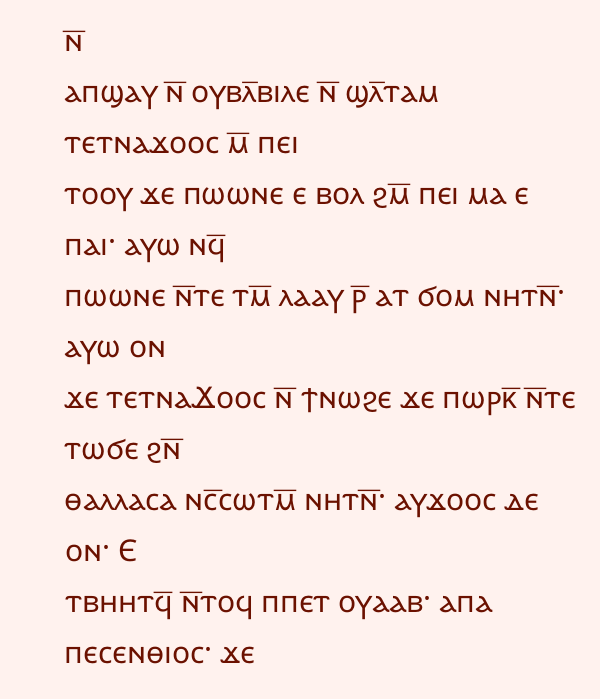ⲛ̅
ⲁⲡϣⲁⲩ ⲛ̅ ⲟⲩⲃⲗ̅ⲃⲓⲗⲉ ⲛ̅ ϣⲗ̅ⲧⲁⲙ ⲧⲉⲧⲛⲁϫⲟⲟⲥ ⲙ̅ ⲡⲉⲓ
ⲧⲟⲟⲩ ϫⲉ ⲡⲱⲱⲛⲉ ⲉ ⲃⲟⲗ ϩⲙ̅ ⲡⲉⲓ ⲙⲁ ⲉ ⲡⲁⲓ· ⲁⲩⲱ ⲛϥ̅
ⲡⲱⲱⲛⲉ ⲛ̅ⲧⲉ ⲧⲙ̅ ⲗⲁⲁⲩ ⲣ̅ ⲁⲧ ϭⲟⲙ ⲛⲏⲧⲛ̅· ⲁⲩⲱ ⲟⲛ
ϫⲉ ⲧⲉⲧⲛⲁϪⲟⲟⲥ ⲛ̅ ϯⲛⲱϩⲉ ϫⲉ ⲡⲱⲣⲕ̅ ⲛ̅ⲧⲉ ⲧⲱϭⲉ ϩⲛ̅
ⲑⲁⲗⲗⲁⲥⲁ ⲛⲥ̅ⲥⲱⲧⲙ̅ ⲛⲏⲧⲛ̅· ⲁⲩϫⲟⲟⲥ ⲇⲉ ⲟⲛ· Ⲉ
ⲧⲃⲏⲏⲧϥ̅ ⲛ̅ⲧⲟϥ ⲡⲡⲉⲧ ⲟⲩⲁⲁⲃ· ⲁⲡⲁ ⲡⲉⲥⲉⲛⲑⲓⲟⲥ· ϫⲉ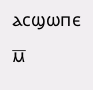ⲁⲥϣⲱⲡⲉ ⲙ̅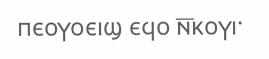ⲡⲉⲟⲩⲟⲉⲓϣ ⲉϥⲟ ⲛ̅ⲕⲟⲩⲓ·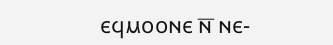ⲉϥⲙⲟⲟⲛⲉ ⲛ̅ ⲛⲉ‐